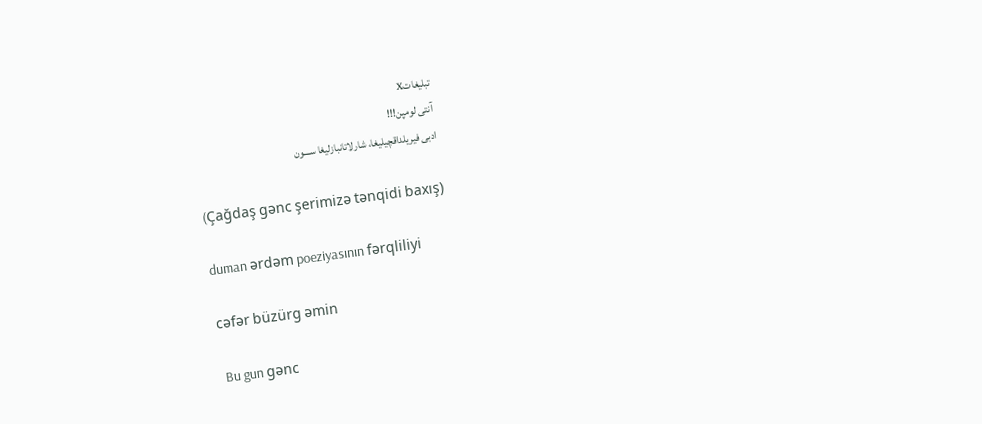تبليغاتX
آنتی لومپن!!!
ادبی فیریلداقچیلیغا، شارلاتانبازلیغا ســـون

(Çağdaş gənc şerimizə tənqidi baxış)

duman ərdəm poeziyasının fərqliliyi

cəfər büzürg əmin

 Bu gun gənc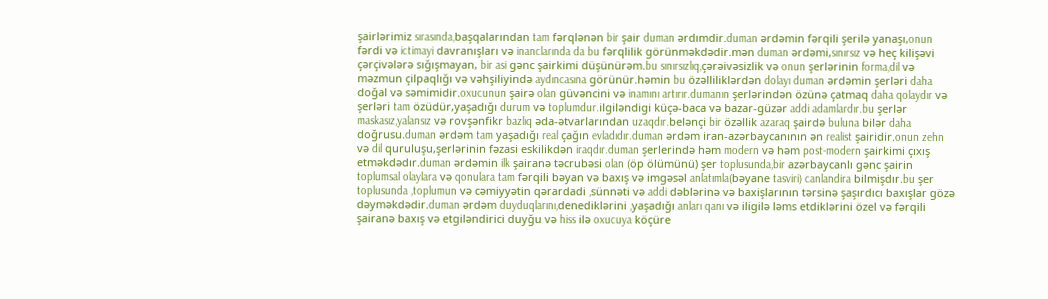şairlərimiz sırasında,başqalarından tam fərqlənən bir şair duman ərdımdir.duman ərdəmin fərqili şerilə yanaşı,onun fərdi və ictimayi davranışları və inanclarında da bu fərqlilik görünməkdədir.mən duman ərdəmi,sınırsız və heç kilişəvi çərçivələrə sığışmayan, bir asi gənc şairkimi düşünürəm.bu sınırsızlıq,çərəivəsizlik və onun şerlərinin forma,dil və məzmun çilpaqlığı və vəhşiliyində aydıncasına görünür.həmin bu özəlliliklərdən dolayı duman ərdəmin şerləri daha doğal və səmimidir.oxucunun şairə olan güvəncini və inamını artırır.dumanın şerlərindən özünə çatmaq daha qolaydır və şerləri tam özüdür,yaşadığı durum və toplumdur.ilgiləndigi küçə-baca və bazar-güzər addi adamlardır.bu şerlər maskasız,yalansız və rovşənfikr bazlıq əda-ətvarlarından uzaqdır.belənçi bir özəllik azaraq şairdə buluna bilər daha doğrusu.duman ərdəm tam yaşadığı real çağın evladıdır.duman ərdəm iran-azərbaycanının ən realist şairidir.onun zehn və dil quruluşu,şerlərinin fəzasi eskilikdən iraqdır.duman şerlerində həm modern və həm post-modern şairkimi çıxış etməkdədır.duman ərdəmin ilk şairanə təcrubəsi olan (öp ölümünü) şer toplusunda,bir azərbaycanlı gənc şairin toplumsal olaylara və qonulara tam fərqili bəyan və baxış və imgəsəl anlatımla(bəyane tasviri) canlandira bilmişdır.bu şer toplusunda ,toplumun və cəmiyyətin qərardadi ,sünnəti və addi dəblərinə və baxişlarının tərsinə şaşırdıcı baxışlar gözə dəyməkdədir.duman ərdəm duyduqlarını,denediklərini ,yaşadığı anları qanı və iligilə ləms etdiklərini özel və fərqili şairanə baxış və etgiləndirici duyğu və hiss ilə oxucuya köçüre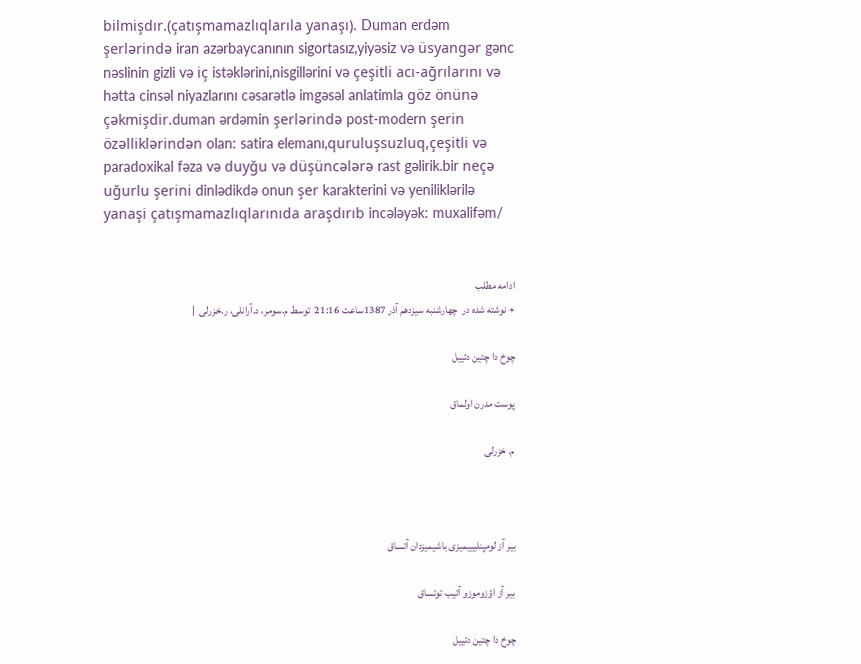bilmişdır.(çatışmamazlıqlarıla yanaşı). Duman erdəm şerlərində iran azərbaycanının sigortasız,yiyəsiz və üsyangər gənc nəslinin gizli və iç istəklərini,nisgillərini və çeşitli acı-ağrılarını və hətta cinsəl niyazlarını cəsarətlə imgəsəl anlatimla göz önünə çəkmişdir.duman ərdəmin şerlərində post-modern şerin özəlliklərindən olan: satira elemanı,quruluşsuzluq,çeşitli və paradoxikal fəza və duyğu və düşüncələrə rast gəlirik.bir neçə uğurlu şerini dinlədikdə onun şer karakterini və yeniliklərilə yanaşi çatışmamazlıqlarınıda araşdırıb incələyək: muxalifəm/


ادامه مطلب
+ نوشته شده در  چهارشنبه سیزدهم آذر 1387ساعت 21:16  توسط م.سومر، د.آرانلی، ر.خزرلی  |

چوخ دا چتين دئييل

پوست مدرن اولماق

م. خزرلی



بیر آز لومپنلیییمیزی باشیمیزدان آتساق

بیر آز اؤزوموزو آتیب توتساق

چوخ دا چتين دئييل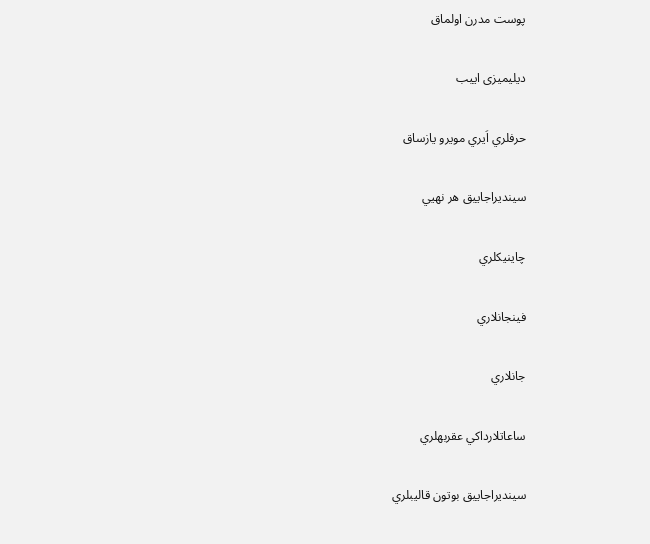پوست مدرن اولماق

ديليمیزی اییب

حرفلري اَيري مويرو يازساق

سيندیراجاییق هر نهيي

چاينيكلري

فينجانلاري

جانلاري

ساعاتلارداكي عقربهلري

سیندیراجاییق بوتون قاليبلري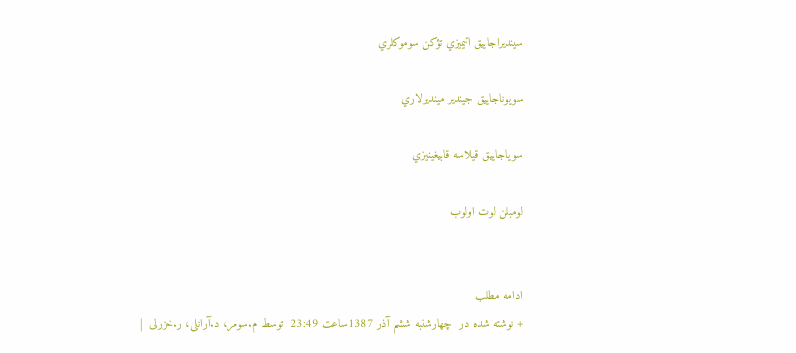سينديراجاییق اتيميزي تؤكن سوموكلري

سويوناجاییق جيندير مينديرلاري

سوياجاییق قيلاسه قابيغينيزي

لومبلن لوت اولوب


ادامه مطلب
+ نوشته شده در  چهارشنبه ششم آذر 1387ساعت 23:49  توسط م.سومر، د.آرانلی، ر.خزرلی  |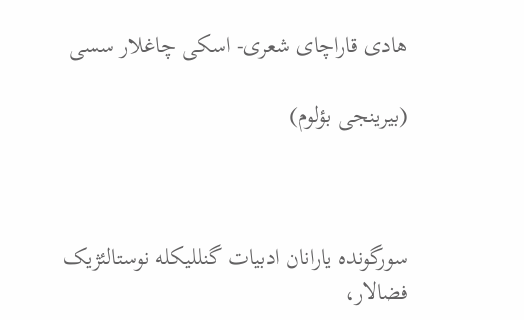هادی قاراچای شعری- اسکی چاغلار سسی

(بیرینجی بؤلوم)



سورگونده یارانان ادبیات گنللیکله نوستالئژیک فضالار،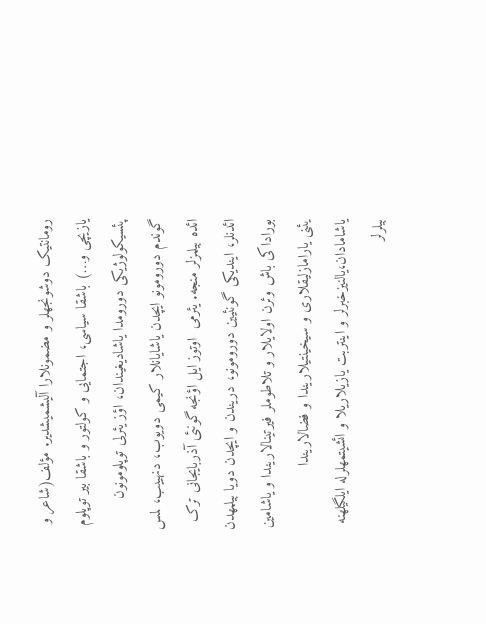رومانتیک دوشونجهلر و مضمونلارا آلیشمیشدیر. مؤلف(شاعر و یازیچی و…) باشقا سیاسی، اجتمایی و کولتور و باشقا بیر توپلوم پئسیکولوژیکی دورومدا یاشادیغیندان، اؤز یئرلی توپلومونون گوندم دورومونو ایچدن یاشایانلار کیمی دویوب، دنهییب، لمس ائده بیلمزلر منجه. یئرمی  اوتوز ایل اؤنجه گونئی آذربایجانی ترک ائدنلر، ایندیکی گونئیین دورومونو، دریندن و ایچدن دویا بیلمهدن بوراداکی باش وئرن اولایلار و تلاطوملر فیرتینالاریندا و یاشامین یئنی یارامازلیقلاری و سیخینتیلاریندا و فضالاریندا یاشامادان،یالنیزخبرلر و اینتربت یازیلاریلا و ائشیتمهلرله ایلگیلهنه بیلرلر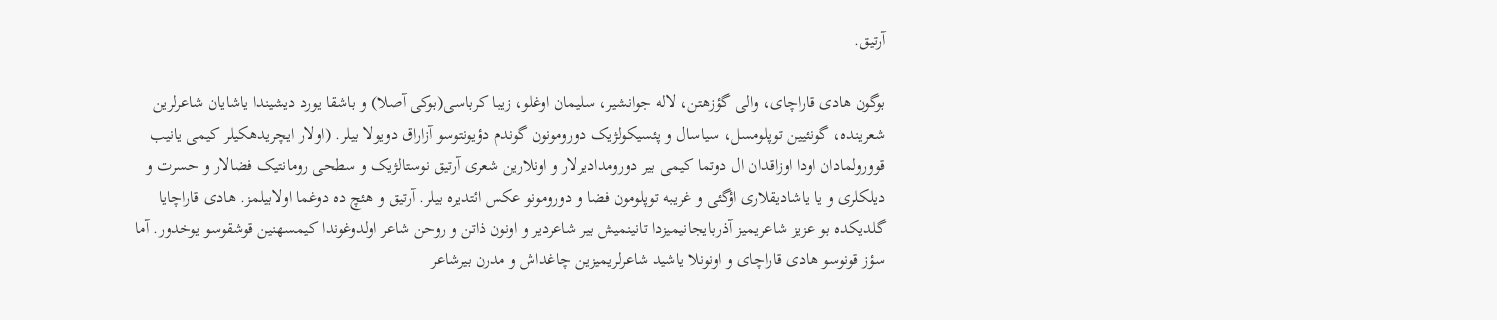آرتیق.

بوگون هادی قاراچای، والی گؤزهتن، لاله جوانشیر، سلیمان اوغلو، زیبا کرباسی(بوکی آصلا) و باشقا یورد دیشیندا یاشایان شاعرلرین شعرینده، گونئیین توپلومسل، سیاسال و پئسیکولژیک دورومونون گوندم دؤیونتوسو آزاراق دویولا بیلر. (اولار ایچریدهکیلر کیمی یانیب قوورولمادان اودا اوزاقدان ال دوتما کیمی بیر دورومدادیرلار و اونلارین شعری آرتیق نوستالژیک و سطحی رومانتیک فضالار و حسرت و دیلکلری و یا یاشادیقلاری اؤگئی و غریبه توپلومون فضا و دورومونو عکس ائتدیره بیلر. آرتیق و هئچ ده دوغما اولابیلمز. هادی قاراچایا گلدیکده بو عزیز شاعریمیز آذربایجانیمیزدا تانینمیش بیر شاعردیر و اونون ذاتن و روحن شاعر اولدوغوندا کیمسهنین قوشقوسو یوخدور. آما سؤز قونوسو هادی قاراچای و اونونلا یاشید شاعرلریمیزین چاغداش و مدرن بیرشاعر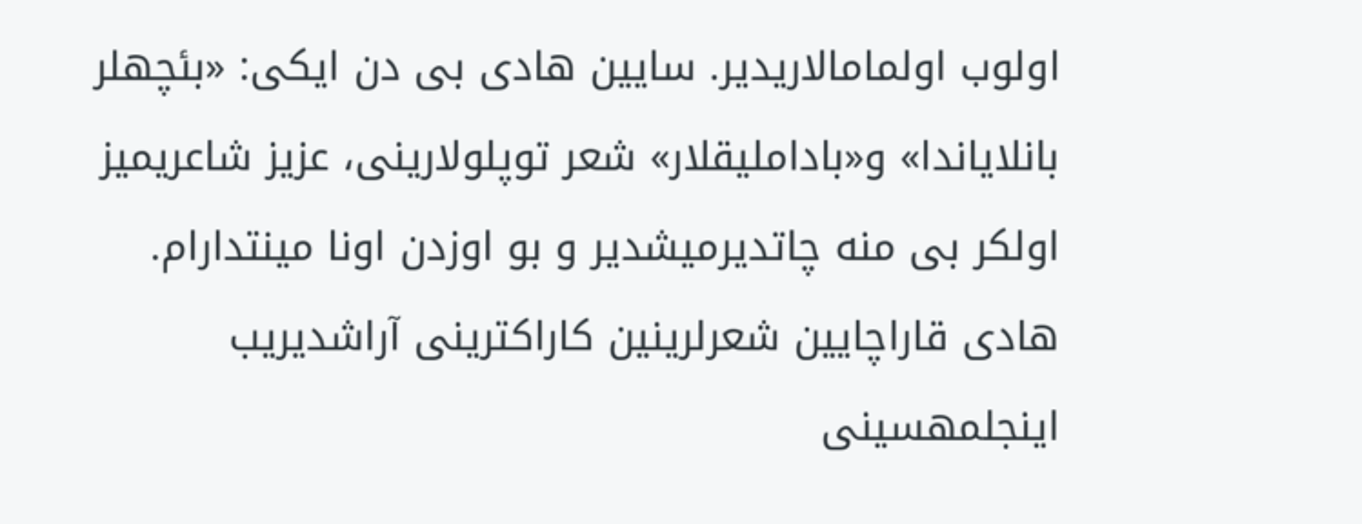اولوب اولمامالاریدیر. سایین هادی بی دن ایکی: «بئچهلر بانلایاندا» و«باداملیقلار» شعر توپلولارینی، عزیز شاعریمیز اولکر بی منه چاتدیرمیشدیر و بو اوزدن اونا مینتدارام. هادی قاراچایین شعرلرینین کاراکترینی آراشدیریب اینجلمهسینی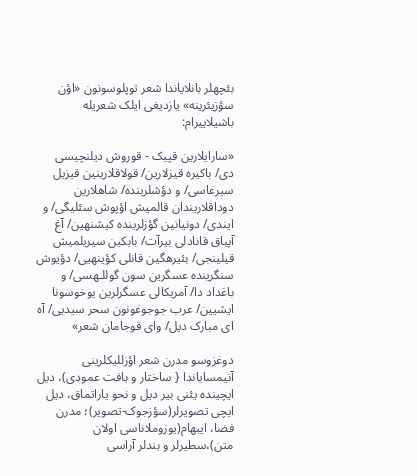بئچهلر بانلایاندا شعر توپلوسونون «اؤن سؤزیئرینه» یازدیغی ایلک شعریله باشیلاییرام:

«سارایلارین قپیک - قوروش دیلنچیسی دی/ باکیره قیزلارین/ قولاقلارینین قیزیل سیرغاسی/ و دؤشلرینده/ شاهلارین دوداقلاریندان قالمیش اؤپوش سئلیگی/ و ایندی/ دونیانین گؤزلرینده کیشنهین/ آغ آپباق قانادلی بیرآت/ بابکین سیریلمیش قیلینجی/ بئیرهگین قانلی کؤینهیی/ دؤیوش سنگرینده عسگرین سون گوللـهسی/ و باغداد دا/ آمریکالی عسگرلرین یوخوسونا ایشیین/ عرب جوجوغونون سحر سیدیی/ آه ای مبارک دیل/ وای قوجامان شعر»

دوغزوسو مدرن شعر اؤزللیکلرینی آنیمسایاندا { ساختار و بافت عمودی)، دیل ایچینده یئنی بیر دیل و نحو یاراتماق، دیل ایچی تصویرلر(سؤزجوک-تصویر)؛ مدرن فضا، ایبهام(یوزوملاناسی اولان متن)،سطیرلر و بندلر آراسی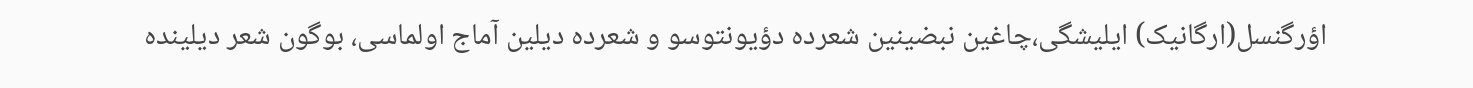اؤرگنسل(ارگانیک) ایلیشگی،چاغین نبضینین شعرده دؤیونتوسو و شعرده دیلین آماج اولماسی، بوگون شعر دیلینده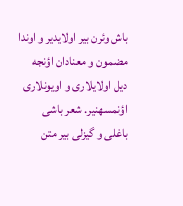باش وئرن بیر اولایدیر و اوندا مضمون و معنادان اؤنجه دیل اولایلاری و اویونلاری اؤنمسهنیر. شعر باشی باغلی و گیزلی بیر متن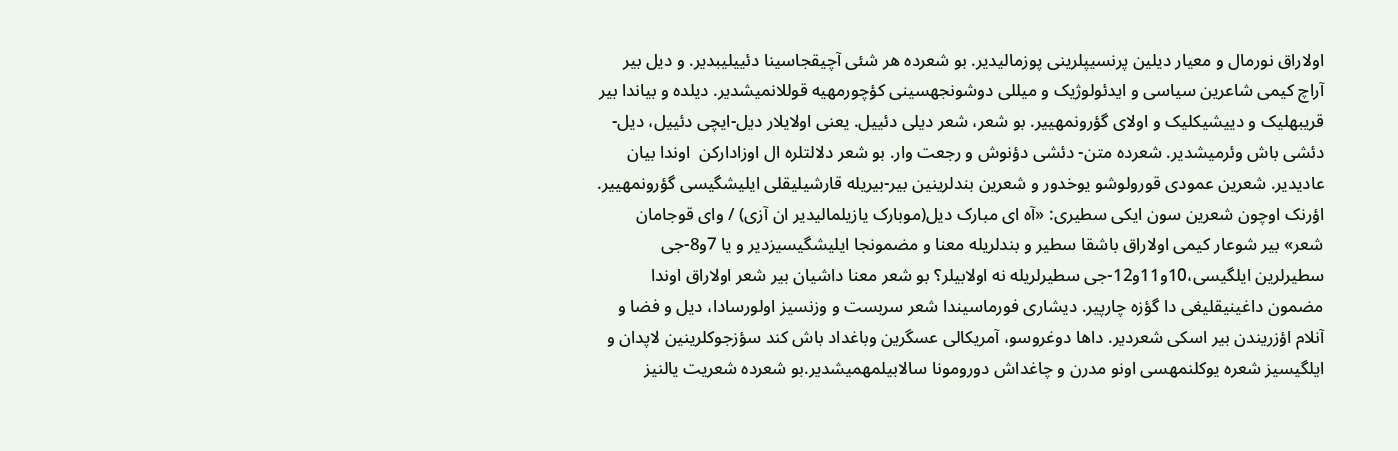اولاراق نورمال و معیار دیلین پرنسیپلرینی پوزمالیدیر. بو شعرده هر شئی آچیقجاسینا دئییلیبدیر. و دیل بیر آراچ کیمی شاعرین سیاسی و ایدئولوژیک و میللی دوشونجهسینی کؤچورمهیه قوللانمیشدیر. دیلده و بیاندا بیر قریبهلیک و دییشیکلیک و اولای گؤرونمهییر. بو شعر، شعر دیلی دئییل. یعنی اولایلار دیل-ایچی دئییل، دیل- دئشی باش وئرمیشدیر. شعرده متن- دئشی دؤنوش و رجعت وار. بو شعر دلالتلره ال اوزادارکن  اوندا بیان عادیدیر. شعرین عمودی قورولوشو یوخدور و شعرین بندلرینین بیر-بیریله قارشیلیقلی ایلیشگیسی گؤرونمهییر. اؤرنک اوچون شعرین سون ایکی سطیری: «آه ای مبارک دیل(موبارک یازیلمالیدیر ان آزی) / وای قوجامان شعر» بیر شوعار کیمی اولاراق باشقا سطیر و بندلریله معنا و مضمونجا ایلیشگیسیزدیر و یا 7و8-جی سطیرلرین ایلگیسی،10و11و12-جی سطیرلریله نه اولابیلر؟ بو شعر معنا داشیان بیر شعر اولاراق اوندا مضمون داغینیقلیغی دا گؤزه چارپیر. دیشاری فورماسیندا شعر سربست و وزنسیز اولورسادا، دیل و فضا و آنلام اؤزریندن بیر اسکی شعردیر. داها دوغروسو، آمریکالی عسگرین وباغداد باش کند سؤزجوکلرینین لاپدان و ایلگیسیز شعره یوکلنمهسی اونو مدرن و چاغداش دورومونا سالابیلمهمیشدیر.بو شعرده شعریت یالنیز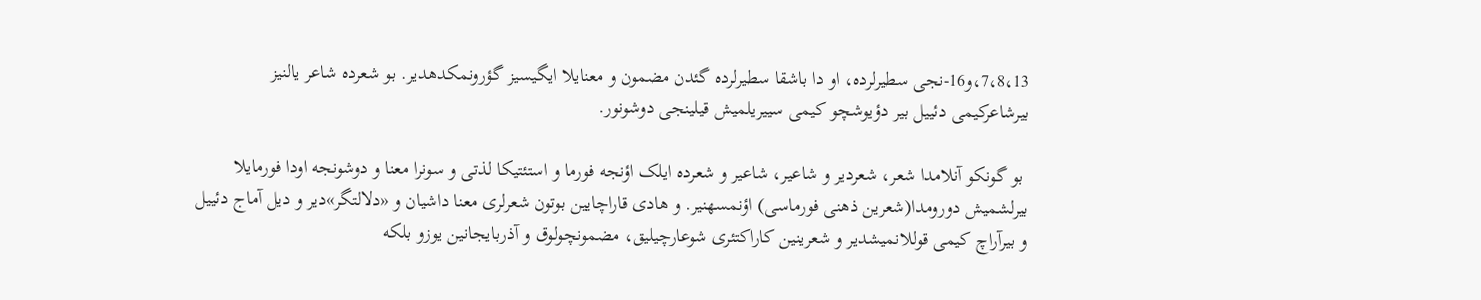7،8،13،و16-نجی سطیرلرده، او دا باشقا سطیرلرده گئدن مضمون و معنایلا ایگیسیز گؤرونمکدهدیر. بو شعرده شاعر یالنیز بیرشاعرکیمی دئییل بیر دؤیوشچو کیمی سییریلمیش قیلینجی دوشونور.

 بو گونکو آنلامدا شعر، شعردیر و شاعیر، شاعیر و شعرده ایلک اؤنجه فورما و استئتیکا لذتی و سونرا معنا و دوشونجه اودا فورمایلا بیرلشمیش دورومدا(شعرین ذهنی فورماسی) اؤنمسهنیر. و هادی قاراچایین بوتون شعرلری معنا داشیان و «دلالتگر»دیر و دیل آماج دئییل و بیرآراچ کیمی قوللانمیشدیر و شعرینین کاراکتئری شوعارچیلیق، مضمونچولوق و آذربایجانین یوزو بلکه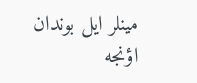مینلر ایل بوندان اؤنجه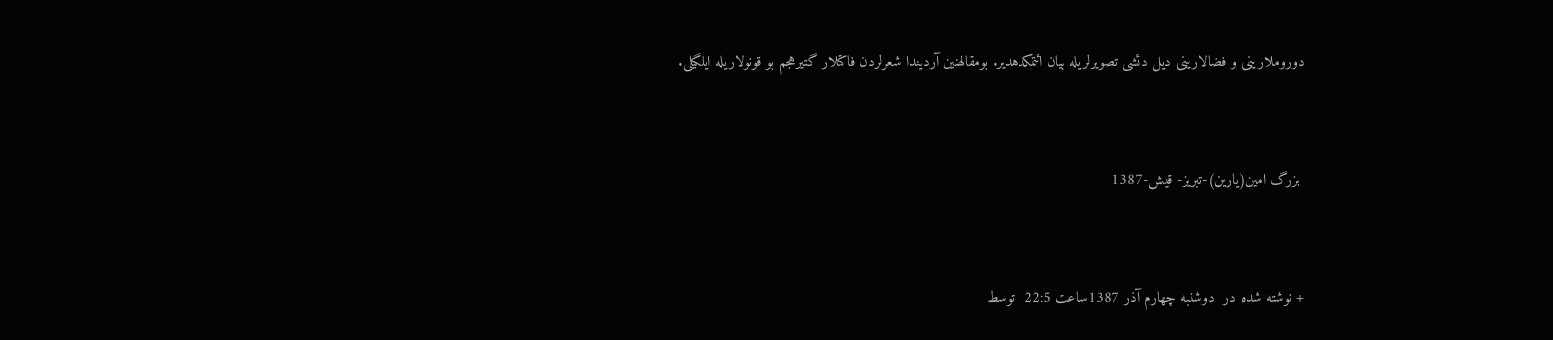دوروملارینی و فضالارینی دیل دئشی تصویرلریله بیان ائتمکدهدیر. بومقالهنین آردیندا شعرلردن فاکتلار گتیرهجم بو قونولاریله ایلگیلی.



 بزرگ امین(یارین)-تبریز- قیش-1387



+ نوشته شده در  دوشنبه چهارم آذر 1387ساعت 22:5  توسط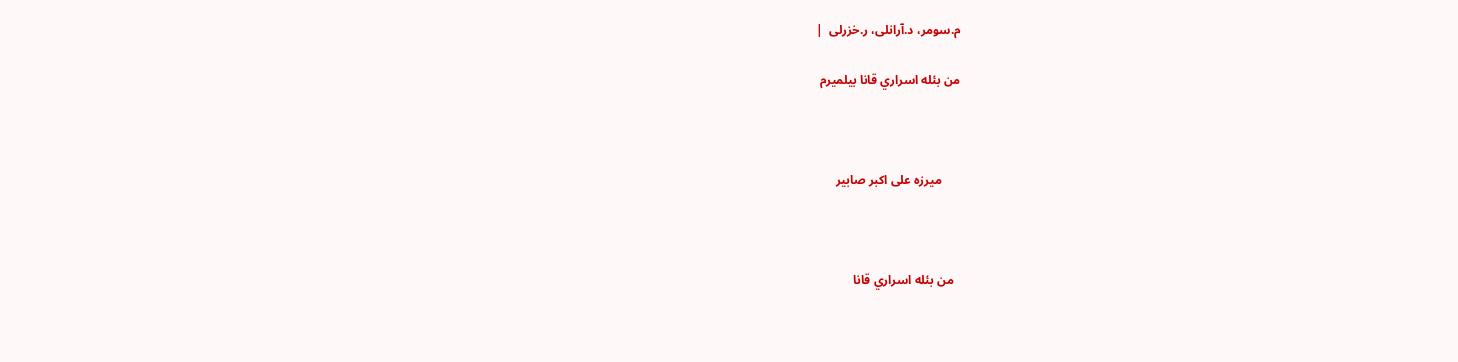م.سومر، د.آرانلی، ر.خزرلی  |

من بئله اسراري قانا بيلميرم



      ميرزه علی اکبر صابير



  من بئله اسراري قانا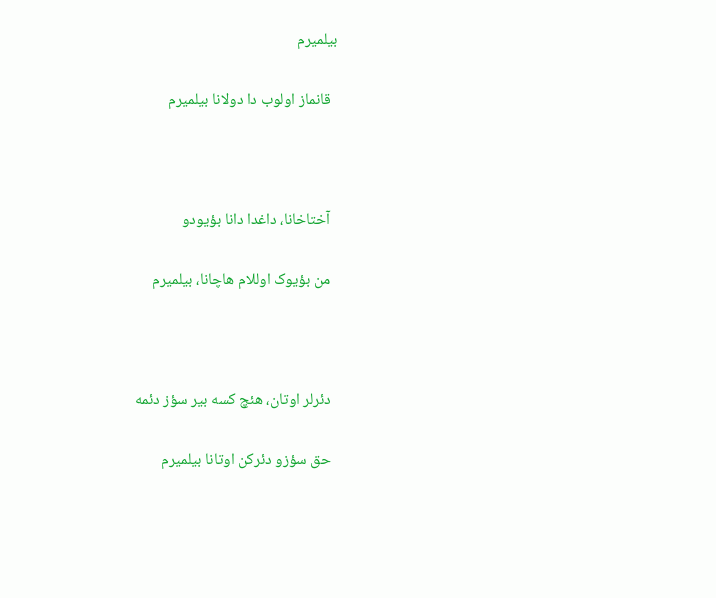بيلميرم

  قانماز اولوب دا دولانا بيلميرم



  آختاخانا، داغدا دانا بؤيودو

  من بؤيوک اوللام هاچانا، بيلميرم



  دئرلر اوتان، هئچ کسه بير سؤز دئمه

  حق سؤزو دئرکن اوتانا بيلميرم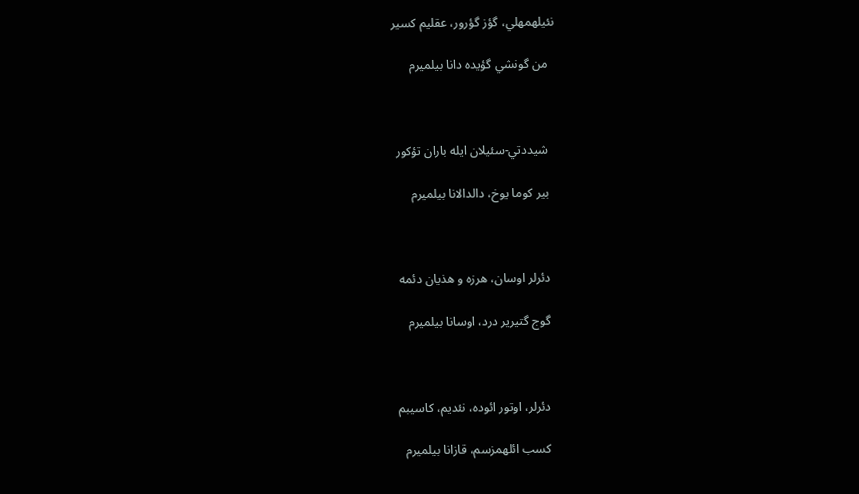نئيلهمهلي، گؤز گؤرور، عقليم کسير

  من گونشي گؤيده دانا بيلميرم



  شيددتي-سئيلان ايله باران تؤکور

  بير کوما يوخ، دالدالانا بيلميرم



  دئرلر اوسان، هرزه و هذيان دئمه

  گوج گتيرير درد، اوسانا بيلميرم



  دئرلر، اوتور ائوده، نئديم، کاسيبم

  کسب ائلهمزسم، قازانا بيلميرم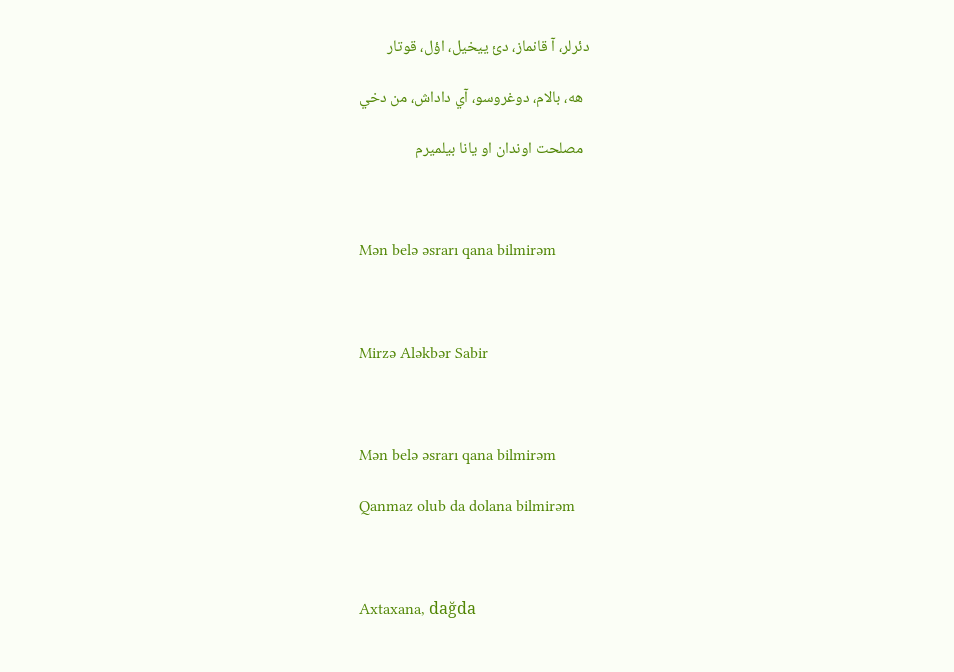دئرلر، آ قانماز، دئ ييخيل، اؤل، قوتار

  هه، بالام، دوغروسو، آي داداش، من دخي

  مصلحت اوندان او يانا بيلميرم



Mən belə əsrarı qana bilmirəm



Mirzə Aləkbər Sabir



Mən belə əsrarı qana bilmirəm

Qanmaz olub da dolana bilmirəm



Axtaxana, dağda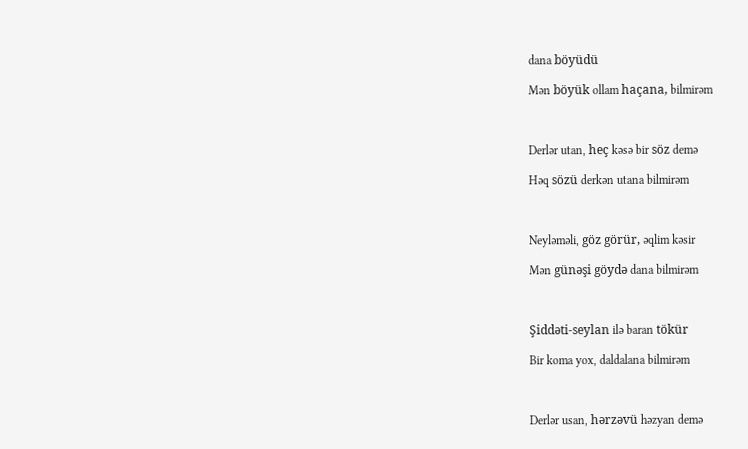dana böyüdü

Mən böyük ollam haçana, bilmirəm



Derlər utan, heç kəsə bir söz demə

Həq sözü derkən utana bilmirəm



Neyləməli, göz görür, əqlim kəsir

Mən günəşi göydə dana bilmirəm



Şiddəti-seylan ilə baran tökür

Bir koma yox, daldalana bilmirəm



Derlər usan, hərzəvü həzyan demə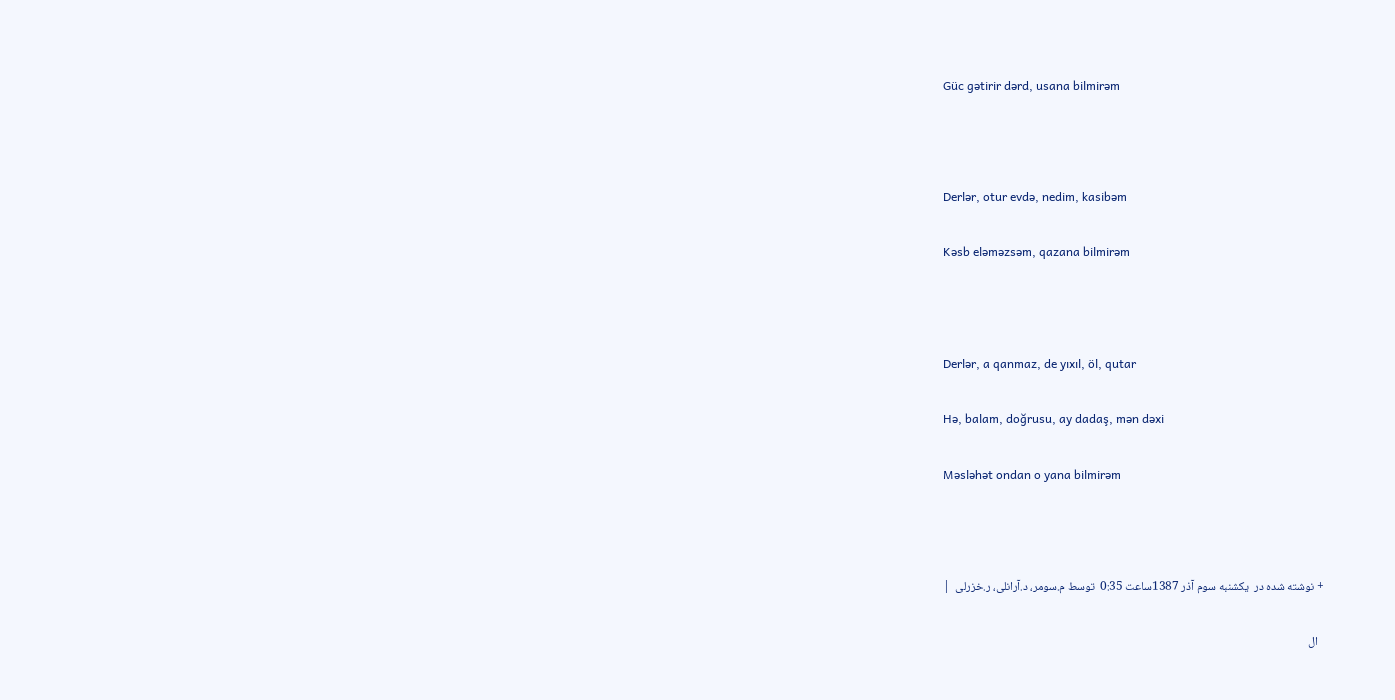Güc gətirir dərd, usana bilmirəm



Derlər, otur evdə, nedim, kasibəm

Kəsb eləməzsəm, qazana bilmirəm



Derlər, a qanmaz, de yıxıl, öl, qutar

Hə, balam, doğrusu, ay dadaş, mən dəxi

Məsləhət ondan o yana bilmirəm



+ نوشته شده در  یکشنبه سوم آذر 1387ساعت 0:35  توسط م.سومر، د.آرانلی، ر.خزرلی  |

  ال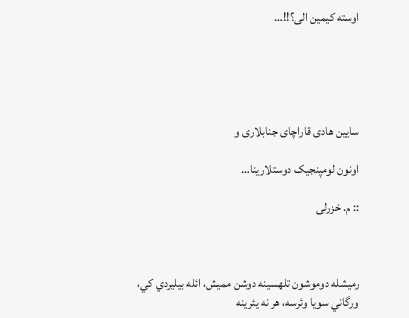اوسته کیمین الی؟!!…





سایین هادی قاراچای جنابلاری و

اونون لومپنجیک دوستلارینا…

:: م. خزرلی



رميشله دوموشون تلهسينه دوشن مميش، ائله بيليردي کي، ورگاني سويا وئرسه، هر نه يئرينه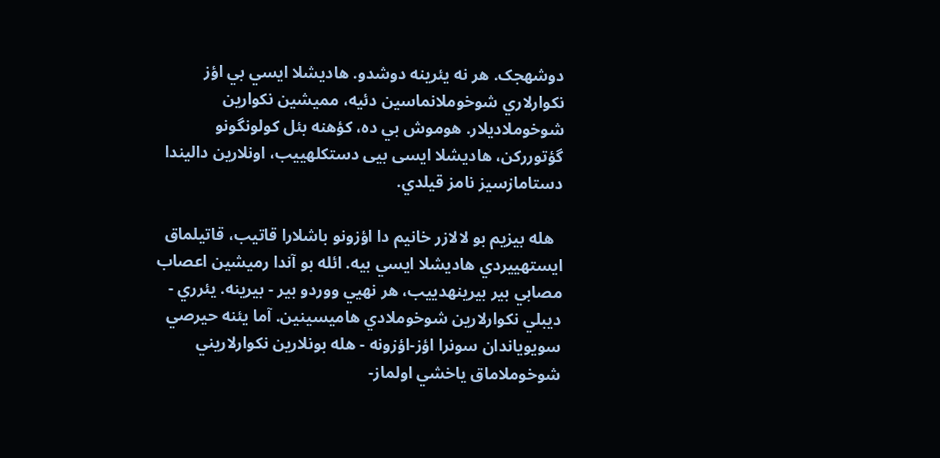دوشهجک. هر نه يئرينه دوشدو. هاديشلا ايسي بي اؤز نکوارلاري شوخوملانماسين دئيه، مميشين نکوارين شوخوملاديلار. هوموش بي ده، کؤهنه بئل کولونگونو گؤتوررکن، هادیشلا ایسی بیی دستکلهييب، اونلارين داليندا دستامازسيز نامز قيلدي.

  هله بيزيم بو لالازر خانيم دا اؤزونو باشلارا قاتيب، قاتيلماق ايستهييردي هاديشلا ايسي بيه. ائله بو آندا رميشين اعصاب مصابي بير بيرينهدييب، هر نهيي ووردو بير - بيرينه. يئرري - ديبلي نکوارلارين شوخوملادي هاميسينين. آما يئنه حيرصي سويوياندان سونرا اؤز-اؤزونه - هله بونلارين نکوارلاريني شوخوملاماق ياخشي اولماز-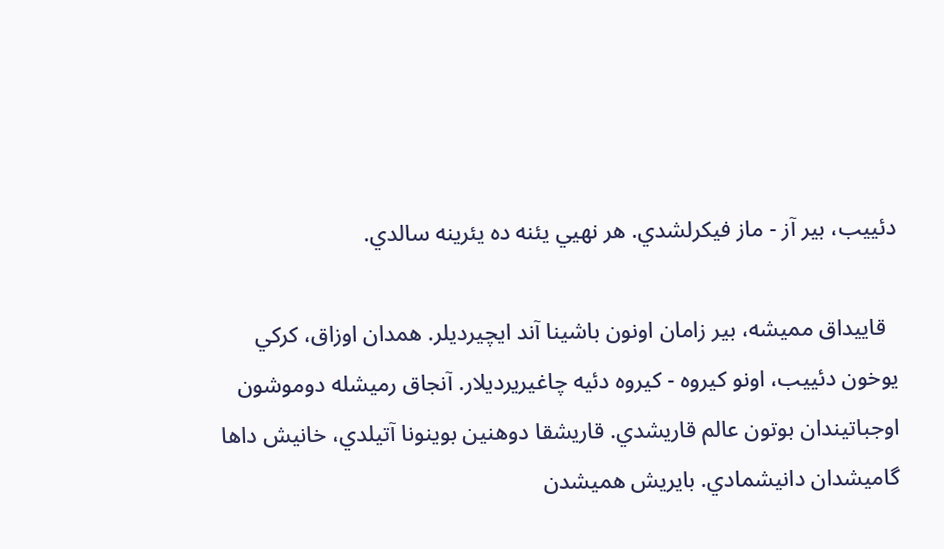دئييب، بير آز - ماز فيکرلشدي. هر نهيي يئنه ده يئرينه سالدي.

  قاييداق مميشه، بير زامان اونون باشينا آند ايچيرديلر. همدان اوزاق، کرکي يوخون دئييب، اونو کيروه - کيروه دئيه چاغيريرديلار. آنجاق رميشله دوموشون اوجباتيندان بوتون عالم قاريشدي. قاريشقا دوهنين بوينونا آتيلدي، خانيش داها گاميشدان دانيشمادي. بايريش هميشدن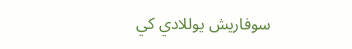سوفاريش يوللادي کي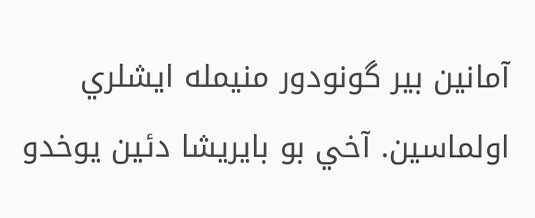آمانين بير گونودور منيمله ايشلري اولماسين. آخي بو بايريشا دئين يوخدو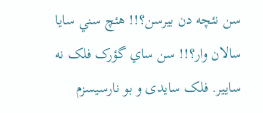سن نئچه دن بيرسن؟!! هئچ سني سايا سالان وار؟!! سن ساي گؤرک فلک نه سايير. فلک سایدی و بو نارسيسزم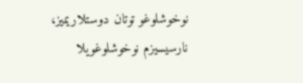نوخوشلوغو توتان دوستلاريميز، نارسيسيزم نوخوشلوغويلا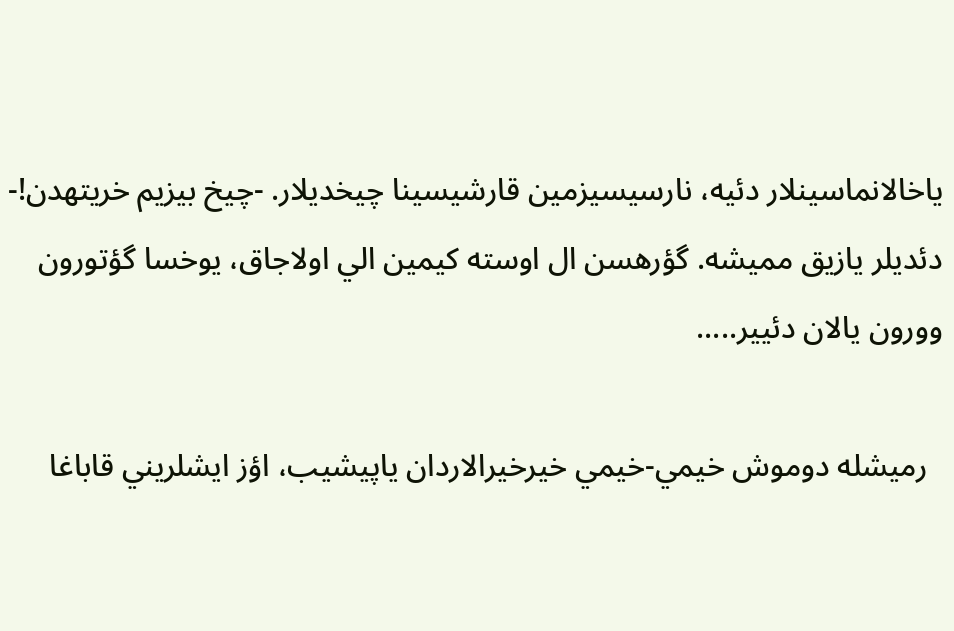ياخالانماسينلار دئيه، نارسيسيزمين قارشيسينا چيخديلار. -چيخ بيزيم خريتهدن!- دئديلر يازيق مميشه. گؤرهسن ال اوسته کيمين الي اولاجاق، يوخسا گؤتورون وورون يالان دئيير.....

  رميشله دوموش خيمي-خيمي خيرخيرالاردان ياپيشيب، اؤز ايشلريني قاباغا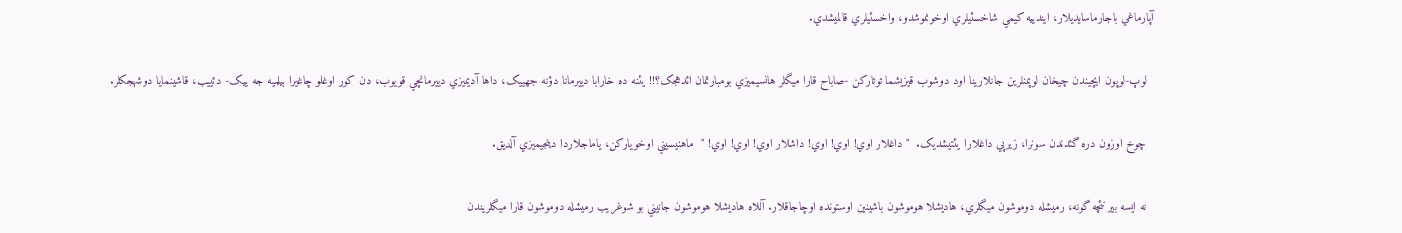آپارماغي باجارماسايديلار، ايندييه کيمي شاخسئيلري اوخونموشدو، واخسئيلري قالميشدي.

  لوپ-لوپون ايچيندن چيخان لوپمنلرين جانلارينا اود دوشوب قيزيشما توتارکن -صاباح قارا ميگلر هانسيميزي بومبارتمان ائدهجک؟!! يئنه ده خارابا دييرمانا دؤنه جهیيک، داها آديميزي دييرمانچي قويوب، دن کور اوغلو چاغيرا بيلميه جه یيک- دئييب، قاشينمايا دوشهجکلر.

  چوخ اوزون دره گئدندن سونرا، زيرپي داغلارا يئتيشديک.  " داغلار اوي! اوي! اوي! داشلار اوي! اوي! اوي! "  ماهنيسيني اوخويارکن، ياماجلاردا دينجيميزي آلديق.

  نه ايسه بير نئچه گونه، رميشله دوموشون ميگلري، هاديشلا هوموشون باشينين اوستونده اوچاجاقلار. آللاه هاديشلا هوموشون جانيني بو شوغريب رميشله دوموشون قارا ميگلريندن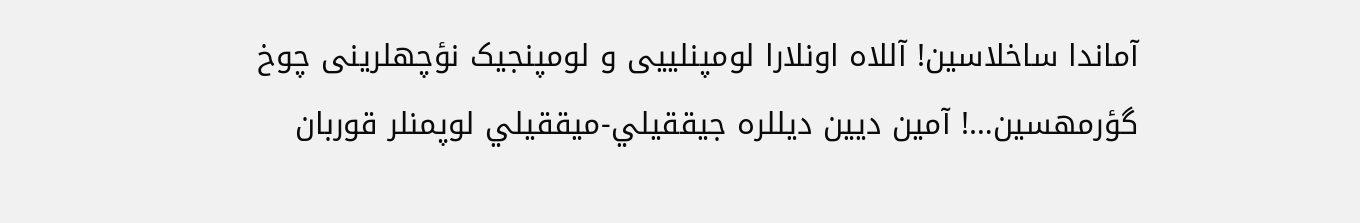آماندا ساخلاسين! آللاه اونلارا لومپنلییی و لومپنجیک نؤچهلرینی چوخ گؤرمهسین…! آمين ديين ديللره جيققيلي-ميققيلي لوپمنلر قوربان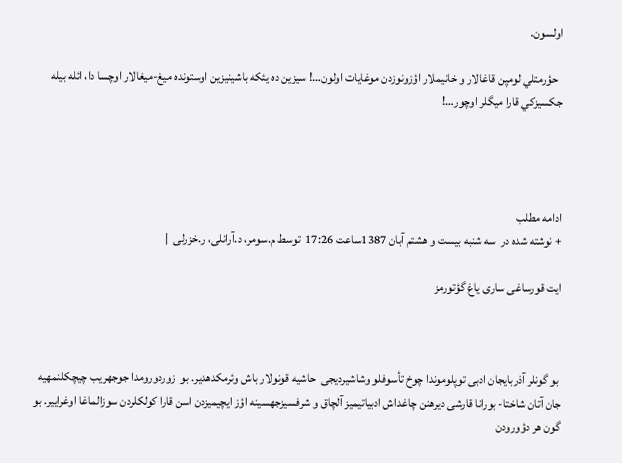اولسون.

  حؤرمتلي لومپن قاغالار و خانيملار اؤزونوزدن موغايات اولون…! سیزین ده يئکه باشينيزين اوستونده ميغ-ميغالار اوچسا دا، ائله بيله جکسيزکي قارا ميگلر اوچور…!




ادامه مطلب
+ نوشته شده در  سه شنبه بیست و هشتم آبان 1387ساعت 17:26  توسط م.سومر، د.آرانلی، ر.خزرلی  |

ایت قورساغی ساری یاغ گؤتورمز



 بو گونلر آذربایجان ادبی توپلوموندا چوخ تأسوفلو وشاشیردیجی  حاشیه قونولار باش وئرمکدهدیر. بو  زوردورومدا جوجهریب چیچکلنمهیه جان آتان شاختا- بورانا قارشی دیرهنن چاغداش ادبیاتیمیز آلچاق و شرفسیزجهسینه اؤز ایچیمیزدن اسن قارا کولکلردن سوزالماغا اوغراییر. بو گون هر دؤورودن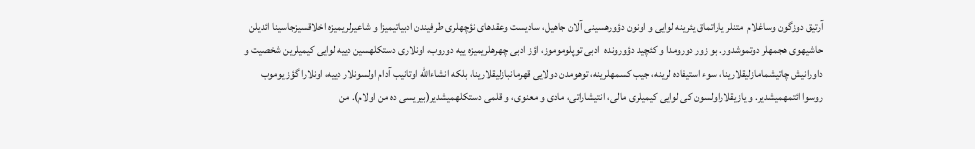آرتیق دوزگون وساغلام  متنلر یاراتماق یئرینه لوایی و اونون دؤورهسینی آلان جاهیل، سادیست وعقدهای نؤچهلری طرفیندن ادبیاتیمیزا و شاعیرلریمیزه اخلاقسیزجاسینا ائدیلن حاشیهوی هجمهلر دوتموشدور. بو زور دورومدا و کئچید دؤورونده  ادبی توپلوموموز، اؤز ادبی چهرهلریمیزه ییه دوروب، اونلاری دستکلهسین دییه لوایی کیمیلرین شخصیت و داورانیش چاتیشمامازلیقلارینا، سوء استیفاده لرینه، جیب کسمهلرینه، توهومدن دولایی قهرمانبازلیقلارینا، بلکه انشاءالله اوتانیب آدام اولسونلار دییه، اونلارا گؤز یوموب  روسوا ائتمهمیشدیر. و یازیقلاراولسون کی لوایی کیمیلری مالی، انتیشاراتی، مادی و معنوی، و قلمی دستکلهمیشدیر(بیریسی ده من اولام). من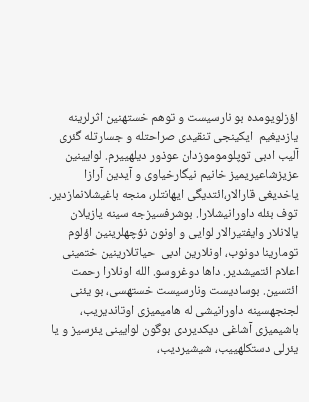اؤزلویومده بو نارسیست و توهم خستهنین اثرلرینه یازدیغیم  ایکینجی تنقیدی صراحتله و جسارتله گئری آلیب ادبی توپلوموموزدان عوذور دیلهییرم. لوایینین عزیزشاعیریمیز خانیم نیگارخیاوی و آیدین آرازا یاخدیغی قارالار،ائتدیگی ایهانتلر، منجه باغیشلانمازدیر. توف بئله داورانیشلارا. بوشرفسیزجه سینه یازیلان یالانلار وایفتیرالار لوایی و اونون نؤچهلرینین اؤلوم تومارینا دونوب، اونلارین ادبی  حیاتلارینین ختمینی اعلام ائتمیشدیر. داها دوغروسو. الله اونلارا رحمت ائتسین. بوسادیست ونارسیست خستهسی، بو یئنی لجنجهسینه داورانیشی له هامیمیزی اوتاندیریب، باشیمیزی آشاغی دیکدیردی بوگون لوایینی یئرسیز و یا یئرلی دستکلهییب، شیشیردیب،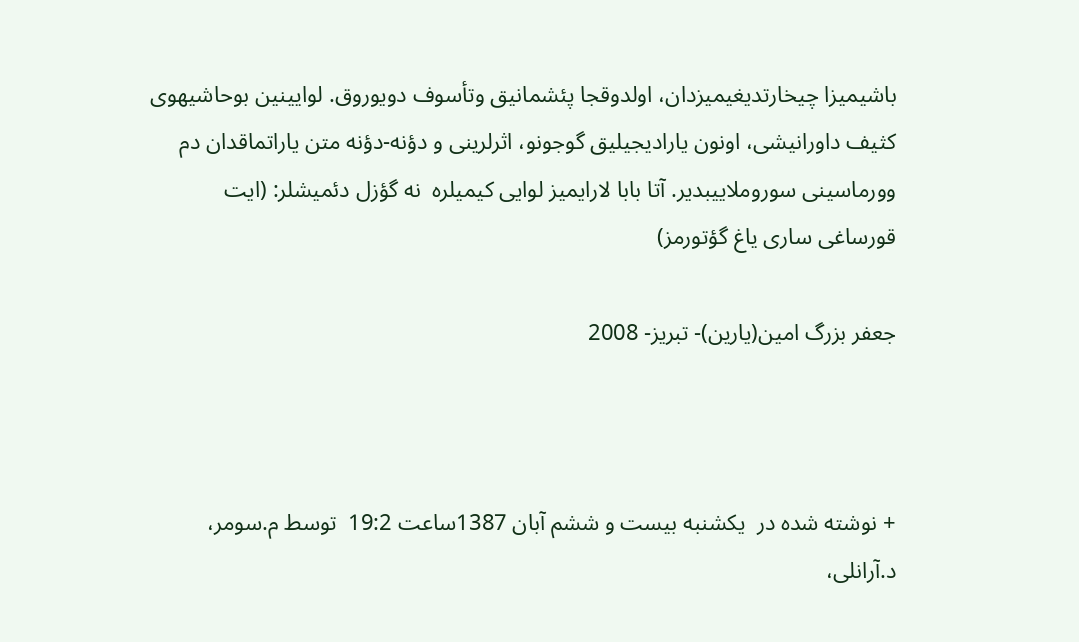باشیمیزا چیخارتدیغیمیزدان، اولدوقجا پئشمانیق وتأسوف دویوروق. لوایینین بوحاشیهوی کثیف داورانیشی، اونون یارادیجیلیق گوجونو، اثرلرینی و دؤنه-دؤنه متن یاراتماقدان دم وورماسینی سوروملاییبدیر. آتا بابا لارایمیز لوایی کیمیلره  نه گؤزل دئمیشلر: (ایت قورساغی ساری یاغ گؤتورمز)

جعفر بزرگ امین(یارین)- تبریز- 2008



+ نوشته شده در  یکشنبه بیست و ششم آبان 1387ساعت 19:2  توسط م.سومر، د.آرانلی،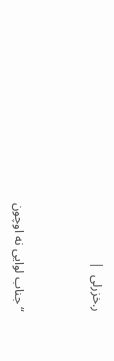ر.خزرلی  |



“جناب لوایی نه اوچون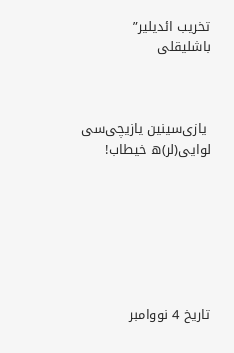تخریب ائدیلیر” باشلیقلی



 یازی‌سینین یازیچی‌سی لوایی(لر)ه خیطاب!







تاریخ 4 نووامبر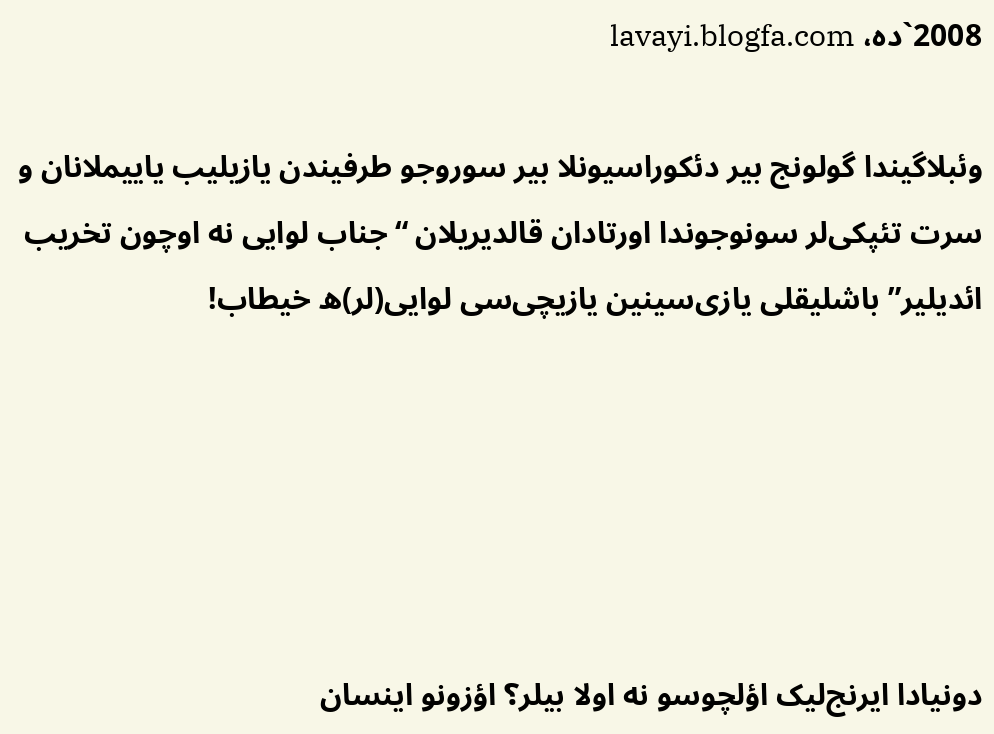2008`ده، lavayi.blogfa.com

وئبلاگیندا گولونج بیر دئکوراسیونلا بیر سوروجو طرفیندن یازیلیب یاییملانان و سرت تئپکی‌لر سونوجوندا اورتا‌دان قالدیریلان “جناب لوایی نه اوچون تخریب ائدیلیر” باشلیقلی یازی‌سینین یازیچی‌سی لوایی(لر)ه خیطاب!





دونیادا ایرنج‌لیک اؤلچوسو نه اولا بیلر؟ اؤزونو اینسان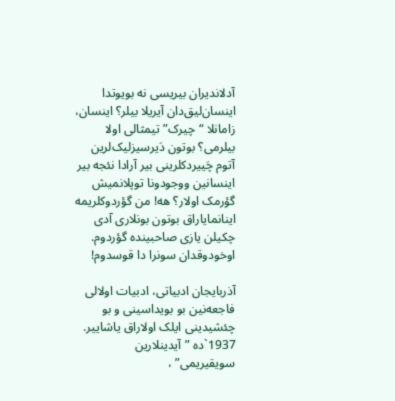آدلاندیران بیریسی نه بویوتدا اینسان‌لیق‌دان آیریلا بیلر؟ اینسان، زامانلا “چیرک” تیمثا‌لی اولا بیلرمی؟ بوتون دَیرسیزلیک‌لرین آتوم چَییردکلرینی بیر آرادا نئجه بیر اینسانین ووجودونا توپلانمیش گؤرمک اولار؟ هه! من گؤردوکلریمه اینانمایاراق بوتون بونلاری آدی چکیلن یازی صاحبینده گؤردوم. اوخودوقدان سونرا دا قوسدوم!

آذربایجان ادبیاتی، ادبیات اولا‌لی فاجعه‌نین بو بویداسینی و بو چئشیدینی ایلک اولا‌راق یاشاییر. 1937`ده ”آیدینلارین سویقیریمی” ،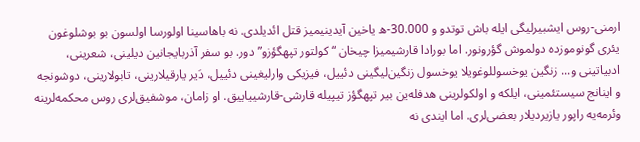ارمنی-روس ایشبیرلیگی ایله باش توتدو و 30.000-ه یاخین آیدینیمیز قتل ائدیلدی. نه باهاسینا اولورسا اولسون بو بوشلوغون یئری گونوموزده دولموش گؤرونور. اما بورادا قارشیمیزا چیخان “کولتور تپهگؤزو”دور. بو سفر آذربایجانین دیلینی، شعرینی، ادبیاتینی و... زنگین یوخسوللوغویلا یوخسول زنگین‌لیگینی دئییل، فیزیکی وارلیغینی دئییل، دَیر یارقیلارینی، تابولارینی، دوشونجه و اینانج سیستئمینی، ایلکه و اولکولرینی هدفله‌ین بیر تپهگؤز تیپیله قارشی-قارشییاییق. او زامان، موشفیق‌لری روس محکمه‌لرینه وئرمه‌یه راپور یازیردیلار بعضی‌لری. اما ایندی نه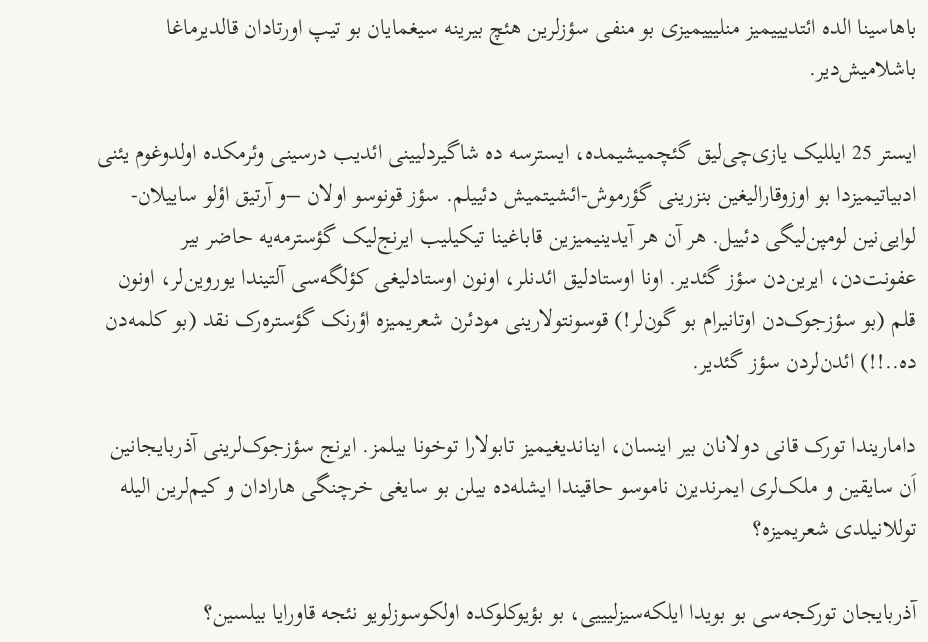باهاسینا الده ائتدیییمیز منلیییمیزی بو منفی سؤزلرین هئچ بیرینه سیغمایان بو تیپ اورتا‌دان قالدیرماغا باشلامیش‌دیر.

ایستر 25 ایللیک یازی‌چی‌لیق گئچمیشیمده، ایسترسه ده شاگیردلیینی ائدیب درسینی وئرمکده اولدوغوم یئنی ادبیاتیمیزدا بو اوزوقارالیغین بنزرینی گؤرموش-ائشیتمیش دئییلم. سؤز قونوسو اولان –و آرتیق اؤلو ساییلان- لوایی‌نین لومپن‌لیگی دئییل. هر آن هر آیدینیمیزین قاباغینا تیکیلیب ایرنج‌لیک گؤسترمه‌یه حاضر بیر عفونت‌دن، ایرین‌دن سؤز گئدیر. اونا اوستادلیق ائدنلر، اونون اوستادلیغی کؤلگه‌سی آلتیندا یوروین‌لر، اونون قلم (بو سؤزجوک‌دن اوتانیرام بو گون‌لر!) قوسونتولارینی مودئرن شعریمیزه اؤرنک گؤستره‌رک نقد (بو کلمه‌دن ده..!!) ائدن‌لردن سؤز گئدیر.

داماریندا تورک قانی دولانان بیر اینسان، ایناندیغیمیز تابولارا توخونا بیلمز. ایرنج سؤزجوک‌لرینی آذربایجانین اَن سایقین و ملک‌لری ایمرندیرن ناموسو حاقیندا ایشله‌ده بیلن بو سایغی خرچنگی هارا‌دان و کیم‌لرین الیله توللانیلدی شعریمیزه؟

آذربایجان تورکجه‌سی بو بویدا ایلکه‌سیزلیییی، بو بؤیوکلوکده اولکوسوزلویو نئجه قاورایا بیلسین؟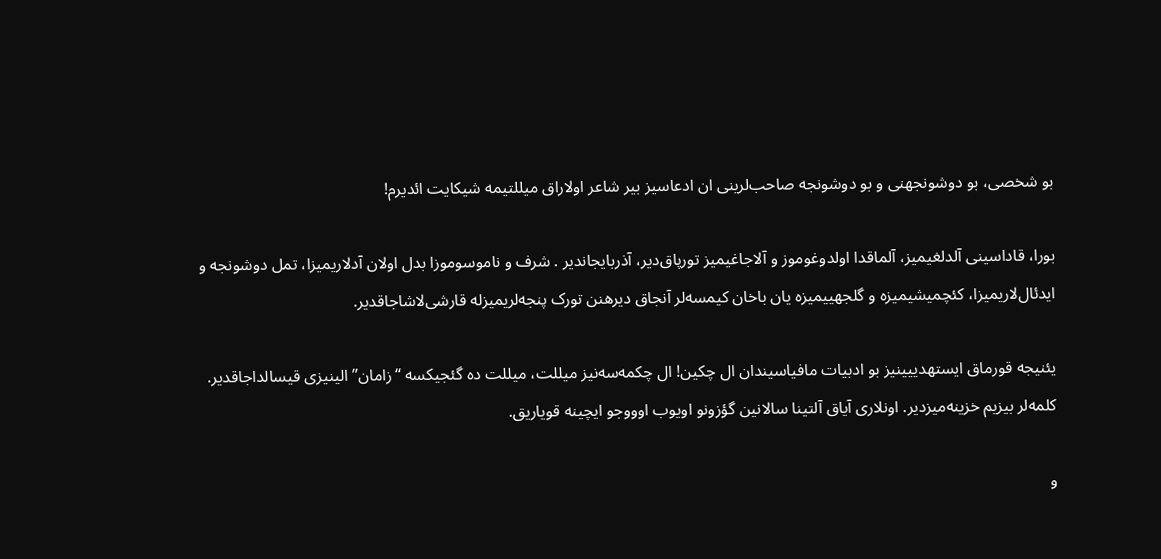بو شخصی، بو دوشونجهنی و بو دوشونجه صاحب‌لرینی ان ادعا‌سیز بیر شاعر اولا‌راق میللتیمه شیکایت ائدیرم!

بورا، قاداسینی آلدلغیمیز، آلماقدا اولدوغوموز و آلاجاغیمیز تورپاق‌دیر، آذربایجاندیر . شرف و ناموسوموزا بدل اولان آدلاریمیزا، تمل دوشونجه و ایدئال‌لاریمیزا، کئچمیشیمیزه و گلجهییمیزه یان باخان کیمسه‌لر آنجاق دیرهنن تورک پنجه‌لریمیزله قارشی‌لاشا‌جاقدیر.

یئنیجه قورماق ایستهدییینیز بو ادبیات مافیاسیندان ال چکین! ال چکمه‌سه‌نیز میللت، میللت ده گئجیکسه “زامان” الینیزی قیسالدا‌جاقدیر. کلمه‌لر بیزیم خزینه‌میزدیر. اونلاری آیاق آلتینا سالانین گؤزونو اویوب اوووجو ایچینه قویاریق.

و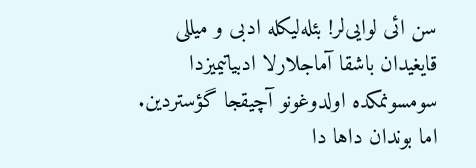سن ائی لوایی‌لر! بئله‌لیکله ادبی و میللی قایغیدان باشقا آماجلارلا ادبیاتیمیزدا سومسونمکده اولدوغونو آچیقجا گؤستردین. اما بوندان داها دا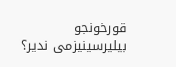قورخونجو بیلیرسینیزمی ندیر؟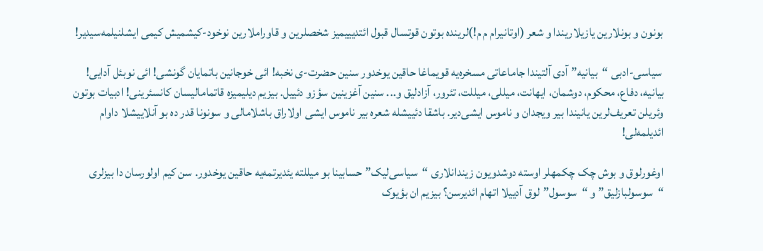بونون و بونلارین یازیلاریندا و شعر (اوتانیرام م م!)لرینده بوتون قوتسال قبول ائتدیییمیز شخصلرین و قاوراملارین نوخود-کیشمیش کیمی ایشلنیلمه‌سیدیر!

 سیاسی-ادبی “بیانیه” آدی آلتیندا جاماعاتی مسخره‌یه قویماغا حاقین یوخدور سنین حضرت-ی نخبه! ائی خوجانین باتمایان گونشی! ائی نوبئل آدایی! بیانیه، دفاع، محکوم، دوشمان، ایهانت، میللی، میللت، تئرور، آزادلیق و... سنین آغزینین سؤزو دئییل. بیزیم دیلیمیزه قاتماما‌لیسان کانسئرینی! ادبیات بوتون وئریلن تعریف‌لرین یانیندا بیر ویجدان و ناموس ایشی‌دیر. باشقا دئییشله شعره بیر ناموس ایشی اولا‌راق باشلاما‌لی و سونونا قدر ده بو آنلاییشلا داوام ائدیلمه‌لی!

اوغورلوق و بوش چک چکمهلر اوسته دوشدویون زیندانلاری “سیاسی‌لیک” حسابینا بو میللته یئدیرتمه‌یه حاقین یوخدور. سن کیم اولورسان دا بیزلری “سوسولبازلیق” و “سوسول”لوق آدییلا اتهام ائدیرسن؟ بیزیم ان بؤیوک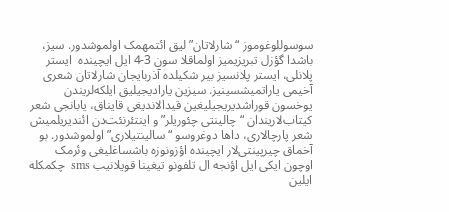سوسوللوغوموز “شارلاتان”لیق ائتمهمک اولموشدور. سیز، باشدا گؤزل تبریزیمیز اولماقلا سون 3-4 ایل ایچینده  ایستر پلانلی، ایستر پلانسیز بیر شکیلده آذربایجان شارلاتان شعری آخیمی یاراتمیشسینیز. سیزین یارادیجیلیق ایلکه‌لریندن یوخسون قوراشدیریجیلیغین قیدالاندیغی قایناق، یابانجی شعر کیتاب‌لاریندان “چالینتی چئوریلر” و اینتئرنئت‌دن ائندیریلمیش شعر پارچا‌لاری، داها دوغروسو “سالینتیلاری” اولموشدور. بو آخماق چیرپینتی‌لار ایچینده اؤزونوزه باشساغلیغی وئرمک اوچون ایکی ایل اؤنجه ال تلفونو تیغینا قویلانیب sms  چکمکله ایلین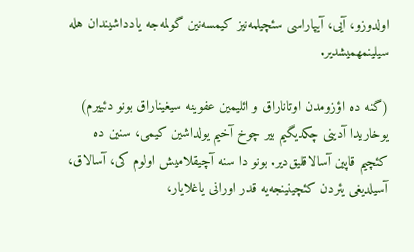اولدوزو، آیی، آیپاراسی سئچیلمه‌نیز کیمسه‌نین گولمه‌جه یادداشیندان هله سیلینمهمیشدیر.

(گنه ده اؤزومدن اوتانا‌راق و ائلیمین عفوینه سیغینا‌راق بونو دئییرم) یوخاریدا آدینی چکدیگیم بیر چوخ آخیم یولداشین کیمی، سنین ده کئچیم قاپین آسالاقلیق‌دیر. بونو دا سنه آچیقلامیش اولوم کی، آسالاق، آسیلدیغی یئردن کئچینینجه‌یه قدر اورانی یاغلایار،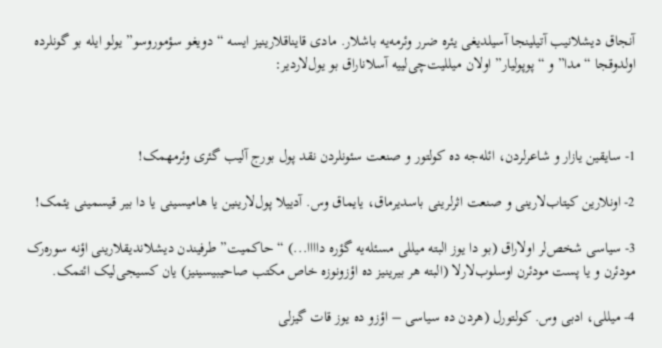آنجاق دیشلانیب آتیلینجا آسیلدیغی یئره ضرر وئرمه‌یه باشلار. مادی قایناقلارینیز ایسه “دویغو سؤموروسو” یولو ایله بو گونلرده اولدوقجا “مدا” و “پوپولیار” اولان میللیت‌چی‌لییه آسلانا‌راق بو یول‌لاردیر:



1- سایقین یازار و شاعرلردن، ائله‌جه ده کولتور و صنعت سئونلردن نقد پول بورج آلیب گئری وئرمهمک!

2- اونلارین کیتاب‌لارینی و صنعت اثرلرینی باسدیرماق، یایماق وس. آدییلا پول‌لارینین یا هامیسینی یا دا بیر قیسمینی یئمک!

3- سیاسی شخص‌لر اولا‌راق (بو دا یوز البته میللی مسئله‌یه گؤره داااا...) “حاکمیت” طرفیندن دیشلاندیقلارینی اؤنه سوره‌رک مودئرن و یا پست مودئرن اوسلوب‌لارلا (البته هر بیرینیز ده اؤزونوزه خاص مکتب صاحیبیسینیز) یان کسیجی‌لیک ائتمک.

4- میللی، ادبی وس. کولتورل (هردن ده سیاسی – اؤزو ده یوز قات گیزلی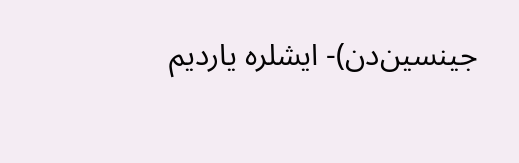جینسین‌دن)- ایشلره یاردیم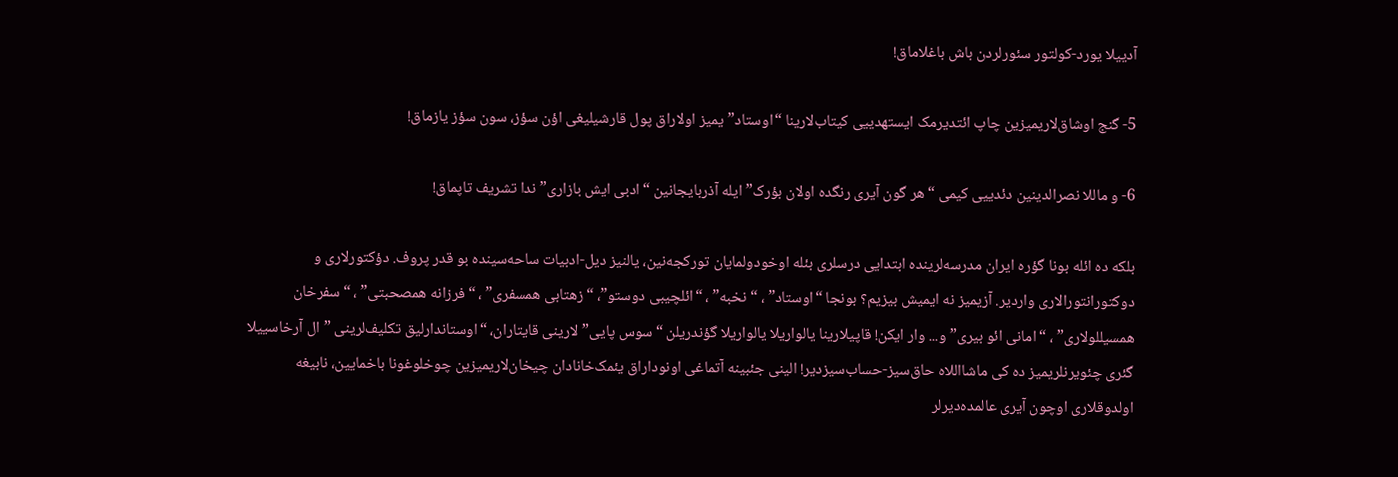آدییلا یورد-کولتور سئورلردن باش باغلاماق!

5- گنج اوشاق‌لاریمیزین چاپ ائتدیرمک ایستهدییی کیتاب‌لارینا “اوستاد”یمیز اولا‌راق پول قارشیلیغی اؤن سؤز، سون سؤز یازماق!

6- و ماللا نصرالدینین دئدییی کیمی “هر گون آیری رنگده اولان بؤرک” ایله آذربایجانین “ادبی ایش بازاری”ندا تشریف تاپماق!

بلکه ده ائله بونا گؤره ایران مدر‌سه‌لرینده ابتدایی درسلری بئله اوخودولمایان تورکجه‌نین، یالنیز دیل-ادبیات ساحه‌سینده بو قدر پروف. دؤکتورلاری و دوکتورانتورا‌لاری واردیر. آزیمیز نه ایمیش بیزیم؟ بونجا “اوستاد” ، “نخبه” ، “ائلچیبی دوستو”، “زهتابی همسفری” ، “فرزانه همصحبتی” ، “سفرخان همسیللولاری” ، “امانی ائو بیری” و... وار ایکن! قاپیلارینا یالواریلا یالواریلا گؤندریلن “سوس پایی”لارینی قایتاران، “اوستاندارلیق تکلیف‌لرینی ”ال آرخاسییلا گئری چئویرنلریمیز ده کی ماشااللاه حاق‌سیز-حساب‌سیزدیر! الینی جئبینه آتماغی اونودا‌راق یئمک‌خانا‌دان چیخان‌لاریمیزین چوخلوغونا باخمایین، نابیغه اولدوقلاری اوچون آیری عالمده‌دیرلر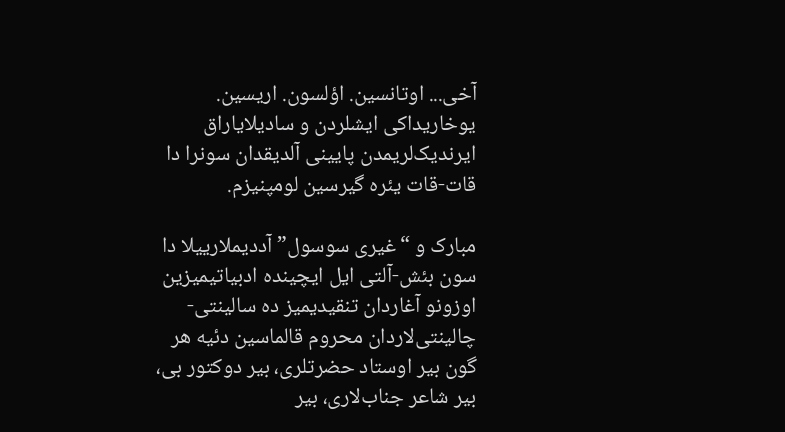آخی... اوتانسین. اؤلسون. اریسین. یوخاریداکی ایشلردن و سادیلایاراق ایرندیک‌لریمدن پایینی آلدیقدان سونرا دا قات-قات یئره گیرسین لومپنیزم.

مبا‌رک و “غیری سوسول” آددیملارییلا دا سون بئش-آلتی ایل ایچینده ادبیاتیمیزین اوزونو آغاردان تنقیدیمیز ده سالینتی-چالینتی‌لاردان محروم قالماسین دئیه هر گون بیر اوستاد حضرتلری، بیر دوکتور بی، بیر شاعر جناب‌لاری، بیر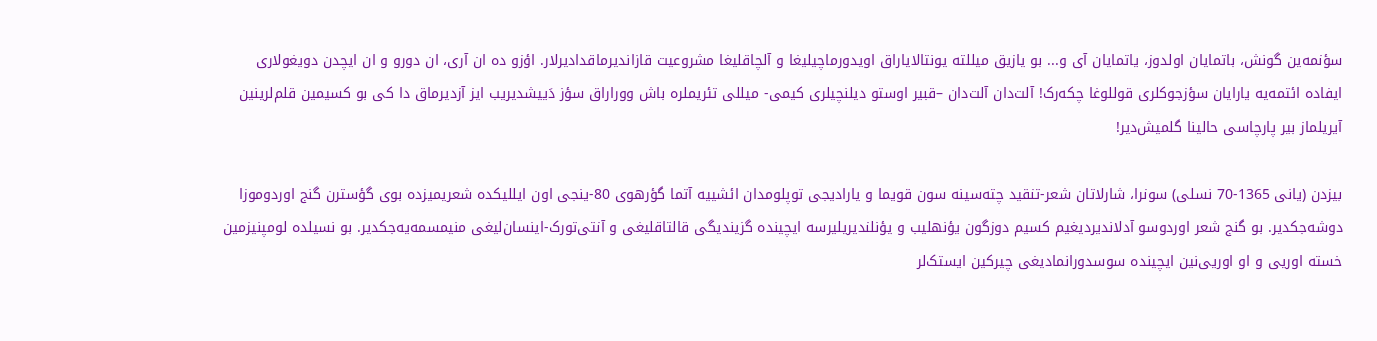سؤنمه‌ین گونش، باتمایان اولدوز، یاتمایان آی و... بو یازیق میللته یونتالایا‌راق اویدورماچیلیغا و آلچاقلیغا مشروعیت قازاندیرماقدادیرلار. اؤزو ده ان آری، ان دورو و ان ایچدن دویغولاری ایفاده ائتمه‌یه یارایان سؤزجوکلری قوللوغا چکه‌رک! آلت‌دان آلت‌دان –قبیر اوستو دیلنچیلری کیمی- میللی تئریملره باش وورا‌راق سؤز دَییشدیریب ایز آزدیرماق دا کی بو کسیمین قلم‌لرینین آیریلماز بیر پارچاسی حالینا گلمیش‌دیر!

بیزدن (یانی 1365-70 نسلی) سونرا، شارلاتان شعر-تنقید چته‌سینه سون قویما و یارادیجی توپلومدان ائشییه آتما گؤرهوی 80-ینجی اون ایللیکده شعریمیزده بوی گؤسترن گنج اوردوموزا دوشه‌جکدیر. بو گنج شعر اوردوسو آدلاندیردیغیم کسیم دوزگون یؤنهلیب و یؤنلندیریلیرسه ایچینده گزیندیگی قالتاقلیغی و آنتی‌تورک-اینسان‌لیغی منیمسمه‌یه‌جکدیر. بو نسیلده لومپنیزمین خسته اوریی و او اوریی‌نین ایچینده سوسدورانمادیغی چیرکین ایستک‌لر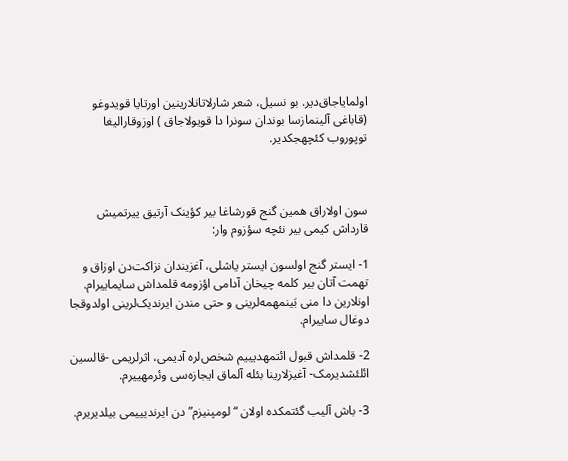اولمایا‌جاق‌دیر. بو نسیل، شعر شارلاتانلارینین اورتایا قویدوغو (قاباغی آلینمازسا بوندان سونرا دا قویولا‌جاق ) اوزوقارالیغا توپوروب کئچهجکدیر.



سون اولا‌راق همین گنج قورشاغا بیر کؤینک آرتیق ییرتمیش قارداش کیمی بیر نئچه سؤزوم وار:

1- ایستر گنج اولسون ایستر یاشلی، آغزیندان نزاکت‌دن اوزاق و تهمت آتان بیر کلمه چیخان آدامی اؤزومه قلمداش سایماییرام. اونلارین دا منی بَینمهمه‌لرینی و حتی مندن ایرندیک‌لرینی اولدوقجا دوغال ساییرام.

2- قلمداش قبول ائتمهدیییم شخص‌لره آدیمی، اثرلریمی -قالسین ائلئشدیرمک- آغیزلارینا بئله آلماق ایجازه‌سی وئرمهییرم.

3- باش آلیب گئتمکده اولان “لومپنیزم”دن ایرندیییمی بیلدیریرم.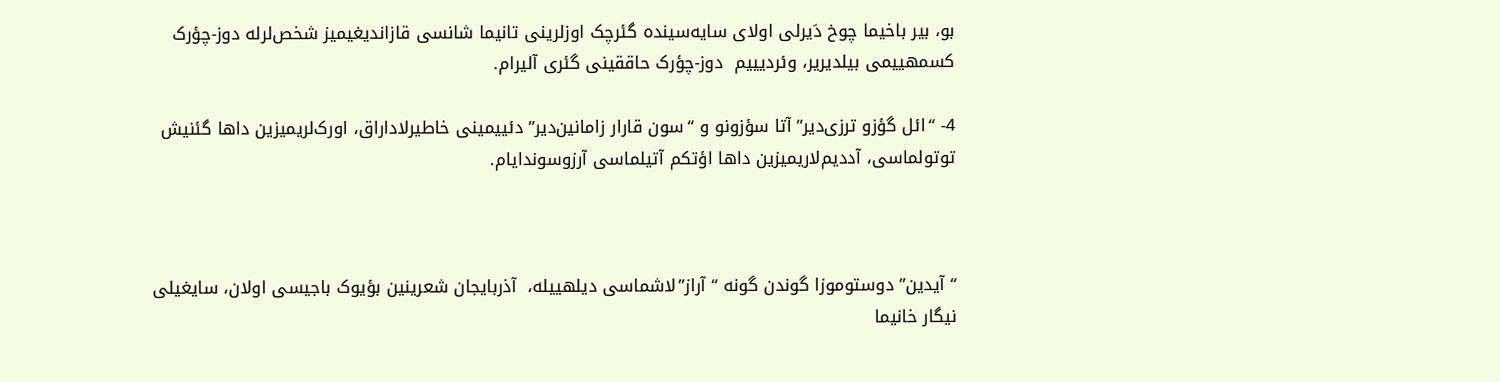بو، بیر باخیما چوخ دَیرلی اولای سایه‌سینده گئرچک اوزلرینی تانیما شانسی قازاندیغیمیز شخص‌لرله دوز-چؤرک کسمهییمی بیلدیریر، وئردیییم  دوز-چؤرک حاققینی گئری آلیرام.

4- “ائل گؤزو ترزی‌دیر” آتا سؤزونو و “سون قارار زامانین‌دیر” دئییمینی خاطیرلادا‌راق، اورک‌لریمیزین داها گئنیش توتولماسی، آددیم‌لاریمیزین داها اؤتکم آتیلماسی آرزوسوندایام.



“آیدین” دوستوموزا گوندن گونه “آراز”لاشماسی دیلهییله،  آذربایجان شعرینین بؤیوک باجیسی اولان، سایغیلی نیگار خانیما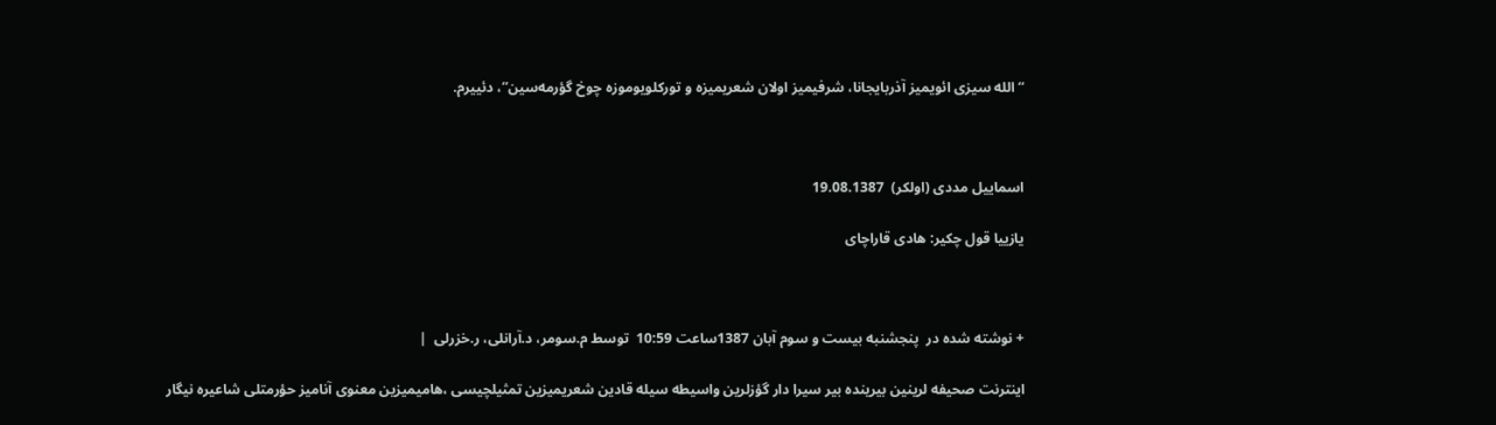“الله سیزی ائویمیز آذربایجانا، شرفیمیز اولان شعریمیزه و تورکلویوموزه چوخ گؤرمه‌سین”، دئییرم.



اسماییل مد‌دی (اولکر)  19.08.1387

یازییا قول چکیر: هادی قاراچای



+ نوشته شده در  پنجشنبه بیست و سوم آبان 1387ساعت 10:59  توسط م.سومر، د.آرانلی، ر.خزرلی  |

اینترنت صحیفه لرینین بیرینده بیر سیرا دار گؤزلرین واسیطه سیله قادین شعریمیزین تمثیلچیسی ،هامیمیزین معنوی آنامیز حؤرمتلی شاعیره نیگار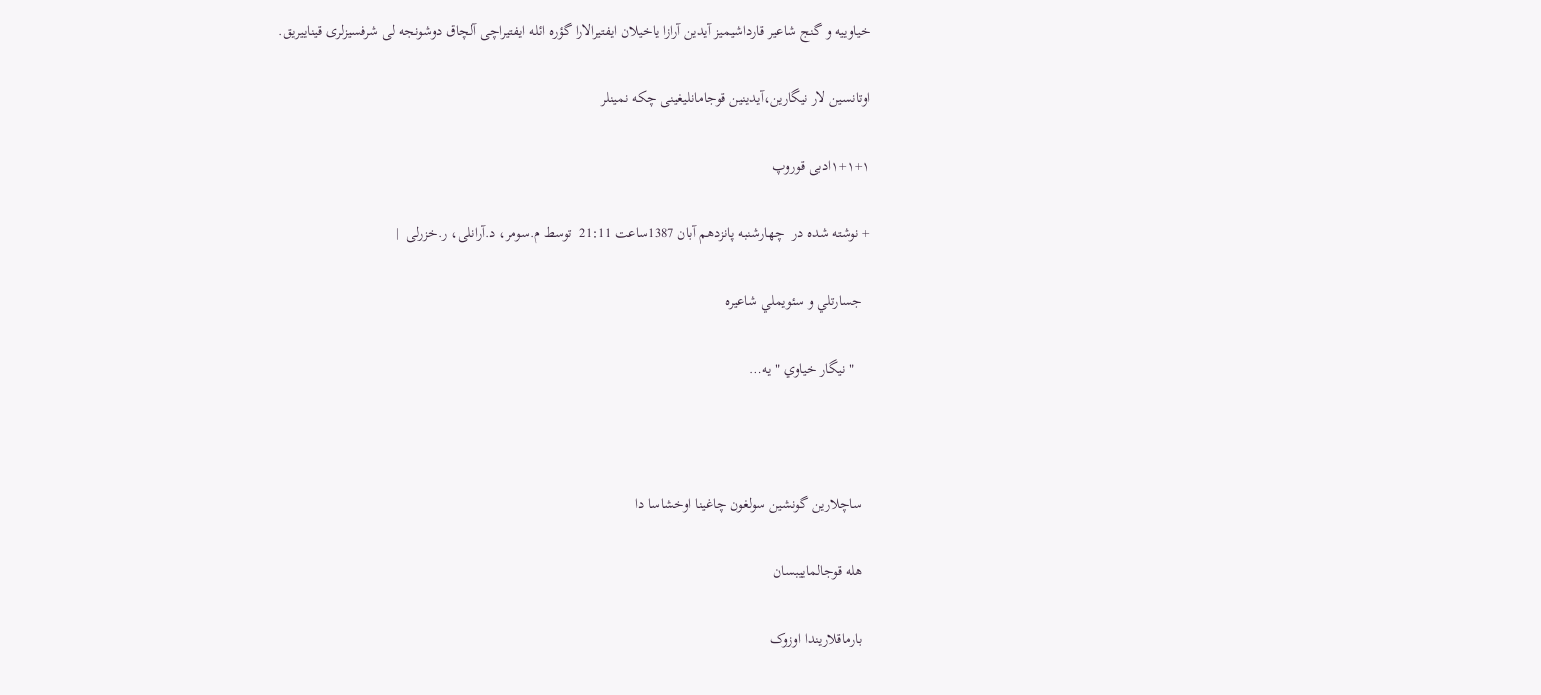خیاوییه و گنج شاعیر قارداشیمیز آیدین آرازا یاخیلان ایفتیرالارا گؤره ائله ایفتیراچی آلچاق دوشونجه لی شرفسیزلری قیناییریق.

اوتانسین لار نیگارین،آیدینین قوجامانلیغینی چکه نمینلر

۱+۱+۱ادبی قوروپ

+ نوشته شده در  چهارشنبه پانزدهم آبان 1387ساعت 21:11  توسط م.سومر، د.آرانلی، ر.خزرلی  |

  جسارتلي و سئويملي شاعيره

    " نيگار خياوي " يه…



  ساچلارين گونشين سولغون چاغينا اوخشاسا دا

  هله قوجالماييبسان

  بارماقلاريندا اوزوک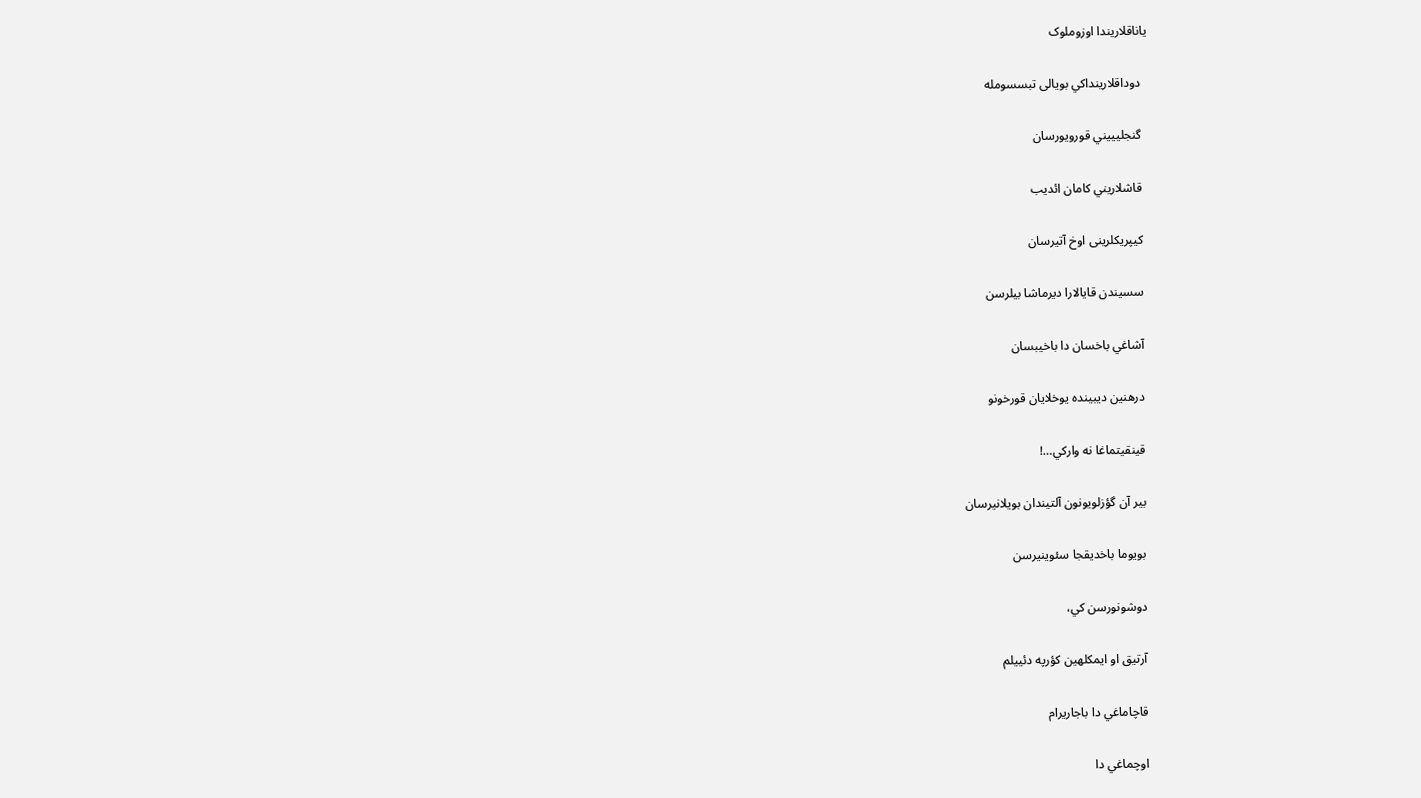ياناقلاريندا اوزوملوک

  دوداقلارينداکي بویالی تبسسومله

  گنجليیيني قورويورسان

  قاشلاريني کامان ائديب

  کيپريکلرينی اوخ آتيرسان

  سسيندن قايالارا ديرماشا بيلرسن

  آشاغي باخسان دا باخيبسان

  درهنين ديبينده يوخلايان قورخونو

  قينقيتماغا نه وارکي…!

  بير آن گؤزلویونون آلتيندان بويلانيرسان

  بويوما باخديقجا سئوينيرسن

  دوشونورسن کي،

  آرتيق او ايمکلهين کؤرپه دئييلم

  قاچاماغي دا باجاريرام

  اوچماغي دا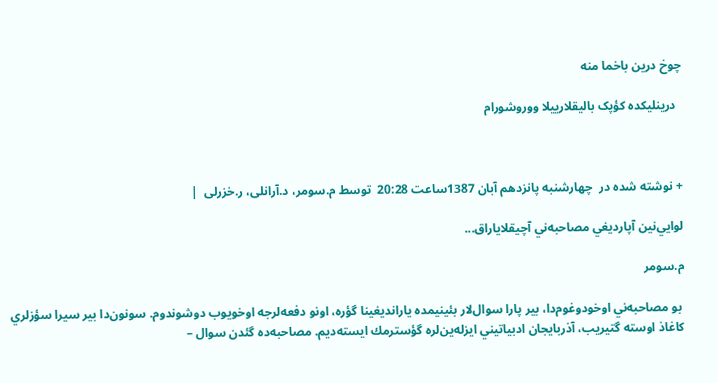چوخ درين باخما منه

  درينليکده کؤپک باليقلارييلا ووروشورام



+ نوشته شده در  چهارشنبه پانزدهم آبان 1387ساعت 20:28  توسط م.سومر، د.آرانلی، ر.خزرلی  |

لوايي‌نين آپارديغي مصاحبه‌ني آچيقلاياراق...

م.سومر

 بو مصاحبه‌ني اوخودوغوم‌دا، بير پارا سوال‌لار بئينيمده يارانديغينا گؤره، اونو دفعه‌لرجه اوخويوب دوشوندوم. سونون‌دا بير سيرا سؤزلري كاغاذ اوسته گتيريب، آذربايجان ادبياتيني ايزله‌ين‌لره گؤسترمك ايسته‌ديم. مصاحبه‌ده گئدن سوال –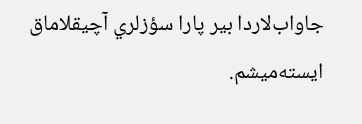جاواب‌لاردا بير پارا سؤزلري آچيقلاماق ايسته‌ميشم.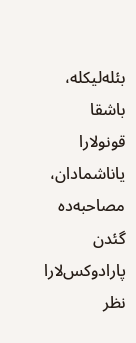بئله‌ليكله، باشقا قونولارا ياناشمادان، مصاحبه‌ده گئدن پارادوكس‌لارا نظر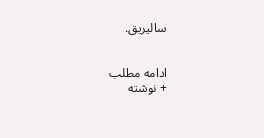ساليريق.


ادامه مطلب
+ نوشته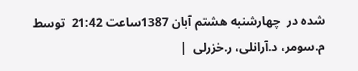شده در  چهارشنبه هشتم آبان 1387ساعت 21:42  توسط م.سومر، د.آرانلی، ر.خزرلی  |